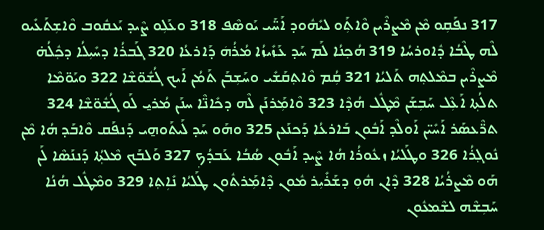317 ܢܦܰܩܼܘ ܡܶܢ ܡܶܨܪܶܝܢ ܘܶܐܬܼܰܘ ܠܝܺܗܽܘܕ ܐܰܚ̈ܰܝ ܝܰܘܣܶܦ 318 ܘܥܰܠܼܘ ܨܶܝܕ ܝܰܥܩܽܘܒ ܘܶܐܫܼܬܰܥܺܝܘ ܠܶܗ ܛܶܒܳܐ ܕܽܐܘܪܚܳܐ 319 ܗܳܟ݂ܢܳܐ ܠܰܡ ܚܰܕ ܥܰܙܺܝܙܳܐ ܡܳܪܳܗܿ ܕܰܐܪܥܳܐ 320 ܓܰܒܪܳܐ ܕܚܺܝܼܠܳܐ ܕܟ݂ܽܠܳܗ̇ ܡܶܨܪܶܝܢ ܒܡܶܠܬ݂ܗ ܬܰܠܝܳܐ 321 ܩܼܳܡ ܘܶܐܬ݂ܩܰܫܺܝ ܘܚܰܫܼܒܰܢ ܬܰܡܳܢ ܐܰܝܟ ܓܳܫܽܘ̈ܫܶܐ 322 ܘܝܰܘ̈ܡܶܐ ܬܠܳܬ݂ܐ ܐܰܥܼܶܠ ܚܰܒܼܫܰܢ ܡܶܛܽܠ ܗܳܕܶܐ 323 ܘܶܐܡܼܰܪܢܰܢ ܠܶܗ ܕܟܺܐܢ̈ܶܐ ܚܢܰܢ ܡܳܪܝ̱ ܠܰܘ ܓܳܫܽܘ̈ܫܶܐ 324 ܬܪ̈ܶܥܣܰܪ ܐܰܚܺܝ̈ܢ ܐܰܘܠܶܕ ܐܰܒܽܘܢ ܒܰܐܪܥܳܐ ܕܰܟܢܰܥܢ 325 ܘܗܰܘ ܚܰܕ ܠܰܝܬܰܘܗ̱ܝ ܕܰܢܦܰܩ ܘܶܐܒܰܕ ܗܳܐ ܡܶܢ ܢܽܘܓ݂ܪܳܐ 326 ܘܛܰܠܝܳܐ ܙܥܽܘܪܳܐ ܗܳܐ ܨܶܝܕ ܐܰܒܽܘܢ ܣܳܒܳܐ ܥܰܒܕܳܟ݂ 327 ܘܰܠܒܰܟ ܡܶܠܬ݂ܳܐ ܕܰܢܢܰܣܶܐ ܠܰܢ ܗܰܘ ܡܶܨܪܳܝܳܐ 328 ܕܶܐܢ ܗܽܘܼ ܕܫܰܪܺܝܼܪ ܡܽܘܢ ܕܶܐܡܼܰܪܬܽܘܢ ܛܰܠܝܳܐ ܢܺܐܼܬ݂ܐ 329 ܘܡܶܛܽܠ ܗܳܢܳܐ ܚܰܒܼܫܶܗ ܠܫܶܡܥܽܘܢ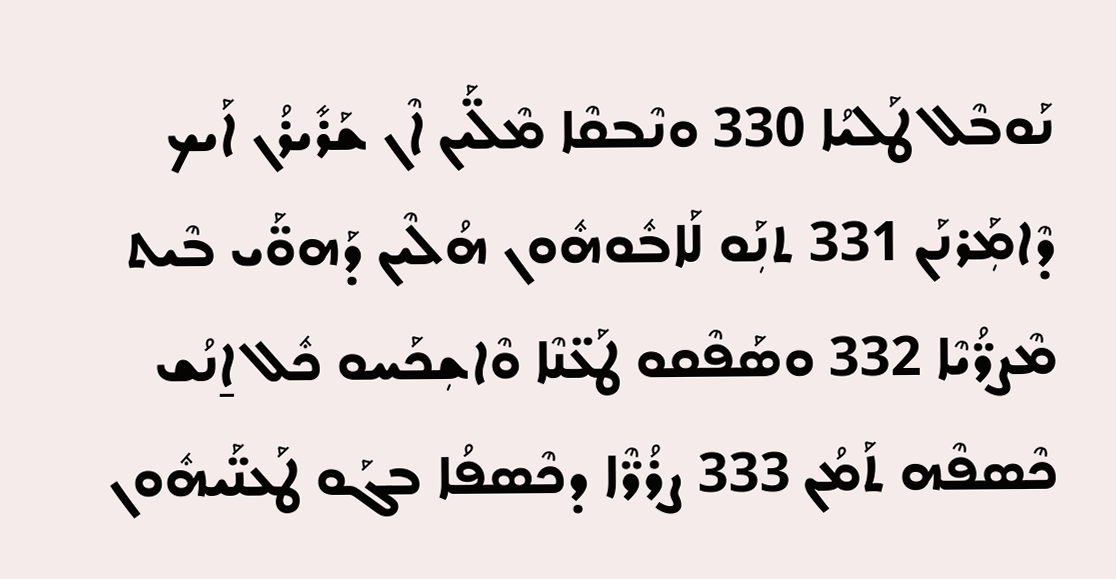ܢܰܘܒܶܠ ܛܰܠܝܳܐ 330 ܘܢܶܒܩܶܐ ܡܶܠ̈ܰܝܢ ܐܶܢ ܫܰܪܺܝܪܳܢ ܐܰܝܟ ܕܶܐܡܼܰܪܢܰܢ 331 ܬܢܼܰܘ ܠܰܐܒܽܘܗܽܘܢ ܗܳܠܶܝܢ ܕܰܗܘ̈ܰܝ ܒܶܝܬ ܡܶܨܪ̈ܳܝܶܐ 332 ܘܣܰܦܶܩܘ ܛܰܥ̈ܢܶܐ ܘܶܐܫܼܟܰܚܘ ܟܽܠ ܐ̱ܢܳܫ ܟܶܣܦܶܗ ܬܰܡܳܢ 333 ܨܪܳܪ̈ܶܐ ܕܟܶܣܦܳܐ ܒܓܰܘ ܛܰܥܢ̈ܰܝܗܽܘܢ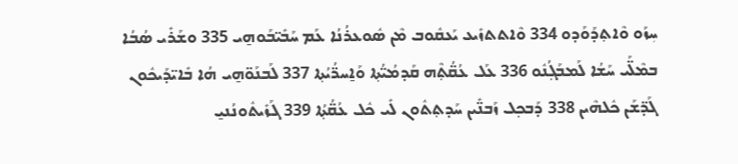ܚܼܙܰܘ ܘܶܐܬ݂ܕܰܘܰܕܘ 334 ܘܶܐܬܬܙܺܝܥ ܝܰܥܩܽܘܒ ܡܶܢ ܣܽܘܥܪܳܢܳܐ ܥܰܡ ܚܰܒܺܝ̈ܒܰܘܗ̱ܝ 335 ܘܫܰܪܺܝ ܣܳܒܳܐ ܒܡܶܠ̈ܰܝ ܚܰܫܳܐ ܠܰܡܒܰܓ݂ܳܢܽܘ 336 ܥܰܠ ܥܳܩ̈ܳܬ݂ܶܗ ܩܰܕܡܳܝ̈ܳܬ݂ܐ ܘܰܐ̱ܚܪ̈ܳܝܳܬ݂ܐ 337 ܠܰܒܢܰܘ̈ܗ̱ܝ ܗܳܐ ܒܺܐܝ̈ܕܰܝܟܽܘܢ ܓܰܕ̈ܫܰܢ ܟܽܠܗܶܝܢ 338 ܕܰܒܟ݂ܠ ܙܰܒܢ̈ܺܝܢ ܚܰܕܬ݂ܬܽܘܢ ܠܺܝ ܟܽܠ ܥܳܩ̈ܳܬ݂ܳܐ 339 ܓܰܙܺܝܬܽܘܢܳܢܝ̱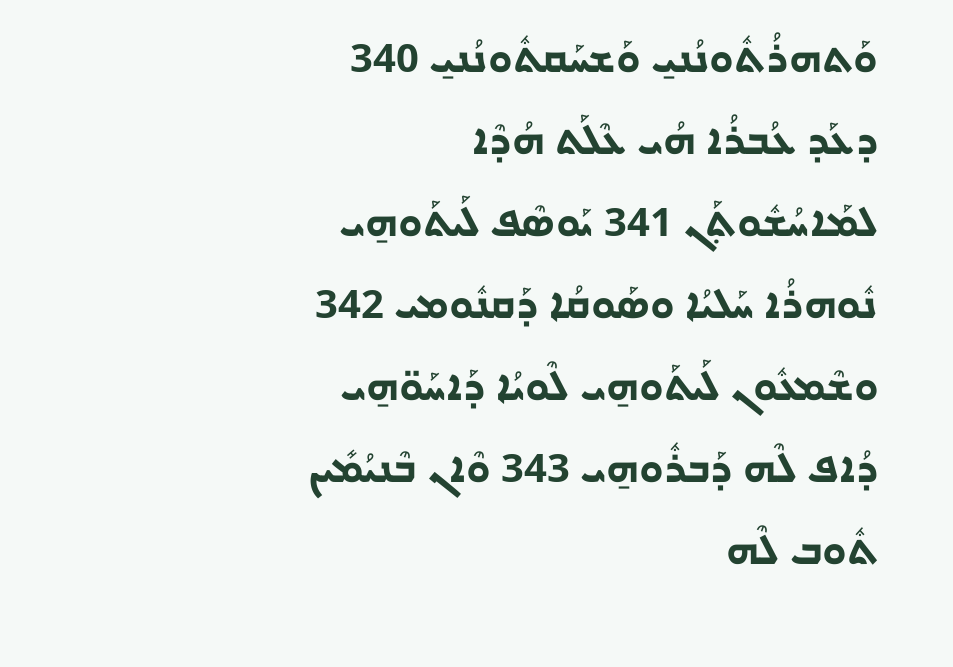ܘܰܬܗܪܳܬܽܘܢܳܢܝ̱ ܘܰܫܚܰܩܬܽܘܢܳܢܝ̱ 340 ܕܥܰܕ ܥܳܒܪܳܐ ܗܳܝ ܥܶܠܰܬ ܗܳܕܶܐ ܠܡܰܐܚܳܫܽܘܬ݂ܰܢ 341 ܝܰܘܣܶܦ ܠܰܝܬܰܘܗ̱ܝ ܢܽܘܗܪܳܐ ܚܰܠܝܳܐ ܘܣܰܘܩܳܐ ܕܰܩܢܽܘܡܝ 342 ܘܫܶܡܥܽܘܢ ܠܰܝܬܰܘܗ̱ܝ ܠܶܘܝܳܐ ܕܰܐܚܰܘ̈ܗ̱ܝ ܕܳܐܦ ܠܶܗ ܕܰܒܪܽܘܗ̱ܝ 343 ܘܶܐܢ ܒܶܢܝܳܡܺܝܢ ܬܽܘܒ ܠܶܗ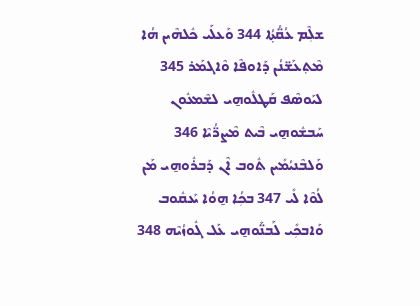ܫܠܼܶܡ ܥܳܩ̈ܳܬ݂ܳܐ 344 ܘܰܥܠܰܝ ܟܽܠܗܶܝܢ ܗܳܐ ܡܶܬ݂ܥܰܫ̈ܢܳܢ ܕܰܐܘܦܶܐ ܘܶܐܓܡܰܪ 345 ܠܝܰܘܣܶܦ ܩܰܛܠܽܘܗ̱ܝ ܠܫܶܡܥܽܘܢ ܚܰܒܫܽܘܗ̱ܝ ܒܶܝܬ ܡܶܨܪ̈ܳܝܶܐ 346 ܘܰܠܒܶܢܝܳܡܺܝܢ ܬܽܘܒ ܐܶܢ ܕܰܒܪܽܘܗ̱ܝ ܡܰܢ ܠܳܘܶܐ ܠܺܝ 347 ܒܟܼܳܐ ܗ̱ܘܳܐ ܝܰܥܩܽܘܒ ܘܰܐܒܟܼܺܝ ܠܰܒܢ̈ܰܘܗ̱ܝ ܥܰܠ ܓܽܘܙܳܝܶܗ 348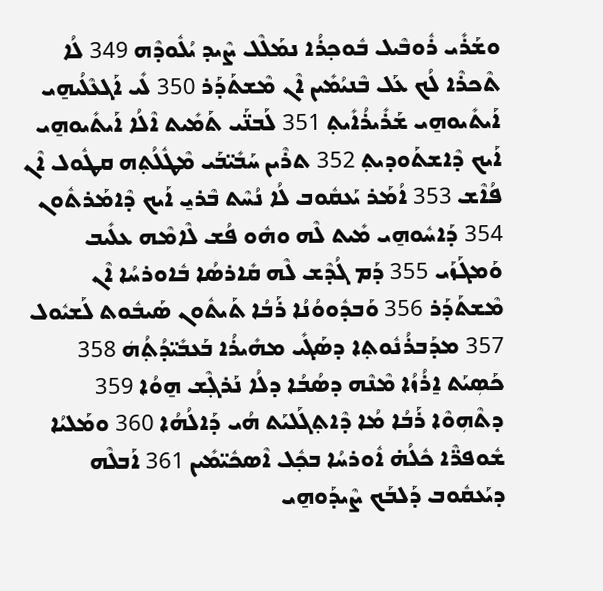ܘܫܰܪܺܝ ܪܽܘܒܶܝܠ ܒܽܘܟ݂ܪܳܐ ܢܡܰܠܶܠ ܨܶܝܕ ܝܳܠܽܘܕܶܗ 349 ܠܳܐ ܬܶܟܪܶܐ ܠܳܟ ܥܰܠ ܒܶܢܝܳܡܺܝܢ ܐܶܢ ܡܶܫܬܰܕܰܪ 350 ܠܺܝ ܐܰܓܥܶܠܳܝܗ̱ܝ ܐܰܝܬܺܝܘܗ̱ܝ ܫܰܪܺܝܪܳܐܺܝܬ݂ 351 ܠܰܒܢ̈ܰܝ ܬܰܡܺܝܬ ܐܶܠܳܐ ܐܰܝܬܺܝܘܗ̱ܝ ܐܰܝܟ ܕܶܐܫܬܰܘܕܝܬ݂ 352 ܬܪܶܝܢ ܚܰܒܺܝ̈ܒܰܝ ܡܶܛܽܠܳܬ݂ܗ ܩܛܽܘܠ ܐܶܢ ܦܳܐܶܫ 353 ܐܳܡܰܪ ܝܰܥܩܽܘܒ ܠܳܐ ܢܳܚܶܬ ܒܶܪܝ̱ ܐܰܝܟ ܕܶܐܡܰܪܬܽܘܢ 354 ܕܰܐܚܽܘܗ̱ܝ ܡܺܝܬ ܠܶܗ ܘܗܽܘ ܦܳܫ ܠܶܐܡܶܗ ܥܠܺܝܒ ܘܰܡܓܰܙܰܝ 355 ܕܰܡ ܓܳܕܶܫ ܠܶܗ ܩܺܐܪܣܳܐ ܒܽܐܘܪܚܳܐ ܐܶܢ ܡܶܫܬܰܕܰܪ 356 ܘܰܒܕܽܘܘܳܢܳܐ ܪܰܒܳܐ ܬܰܝܬܽܘܢ ܣܰܝܒܽܘܬ ܠܰܫܝܽܘܠ 357 ܡܕܰܒܪܳܢܽܘܬ݂ܐ ܕܣܰܓܺܝ ܡܗܺܝܪܳܐ ܒܰܥܒܺܝ̈ܕܳܬ݂ܳܗܿ 358 ܟܰܣܼܝܰܬ ܐ̱ܪܳܙܳܐ ܡܶܢܶܗ ܕܣܳܒܳܐ ܕܠܳܐ ܢܰܪܓ݂ܶܫ ܗ̱ܘܳܐ 359 ܕܬܶܗܼܘܶܐ ܪܰܒܳܐ ܡܳܐ ܕܶܐܬ݂ܓܰܠܝܰܬ ܗܳܝ ܕܰܐܠܳܗܳܐ 360 ܘܡܰܠܝܳܐ ܫܽܘܦܪ̈ܶܐ ܟܽܠܳܗ̇ ܐܽܘܪܚܳܐ ܒܟ݂ܽܠ ܐܶܣܟܽܝ̈ܡܺܝܢ 361 ܐܰܒܠܶܗ ܕܝܰܥܩܽܘܒ ܕܰܠܒܰܟ ܨܶܝܕܰܘܗ̱ܝ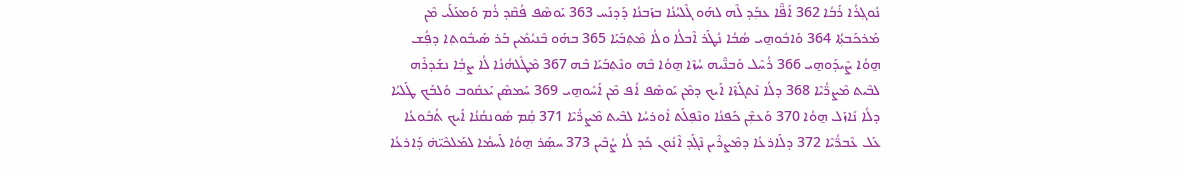ܢܽܘܓ݂ܪܳܐ ܪܰܒܳܐ 362 ܐܰܦ̈ܶܐ ܥܒܼܰܕ ܠܶܗ ܠܗܰܘ ܓܶܠܝܳܢܳܐ ܒܙܰܒܢܳܐ ܕܰܕܢܰܚ 363 ܝܰܘܣܶܦ ܦܳܩܶܕ ܪܳܡ ܘܰܡܥܰܠܰܝ ܡܶܢ ܡܰܪܟܰܒܬ݂ܳܐ 364 ܘܰܐܒܽܘܗ̱ܝ ܣܳܒܳܐ ܢܳܛܰܪ ܐܶܒܠܳܐ ܘܠܳܐ ܡܶܬ݂ܒܰܝܰܐ 365 ܒܗܰܘ ܒܶܢܝܳܡܺܝܢ ܒܰܪ ܣܰܝܒܽܘܬ݂ܐ ܕܦܼܳܫ ܗ̱ܘܳܐ ܨܶܝܕܰܘܗ̱ܝ 366 ܪܳܚܶܠ ܘܰܒܢ̈ܶܝܗ ܚܳܙܶܐ ܗ̱ܘܳܐ ܒܶܗ ܘܢܶܬ݂ܒܰܝܰܐ ܒܶܗ 367 ܡܶܛܽܠܗܳܢܳܐ ܠܳܐ ܨܒܼܳܐ ܢܫܰܕܪܶܗ ܠܒܶܝܬ ܡܶܨܪ̈ܳܝܶܐ 368 ܕܠܳܐ ܢܶܬܓܰܙܶܐ ܐܰܝܟ ܕܡܶܢ ܝܰܘܣܶܦ ܐܳܦ ܡܶܢ ܐܰܚܽܘܗ̱ܝ 369 ܚܰܡܣܶܢ ܝܰܥܩܽܘܒ ܘܰܠܒܰܟ ܛܰܠܝܳܐ ܕܠܳܐ ܢܺܐܙܰܠ ܗ̱ܘܳܐ 370 ܘܰܥܫܼܶܢ ܟܰܦܢܳܐ ܘܢܶܦܼܠܰܬ ܐܽܘܪܚܳܐ ܠܒܶܝܬ ܡܶܨܪ̈ܳܝܶܐ 371 ܩܼܳܡ ܣܽܘܢܩܳܢܳܐ ܐܰܝܟ ܬܳܒܽܘܥܳܐ ܥܰܠ ܥܶܒܪ̈ܳܝܶܐ 372 ܕܠܰܐܪܥܳܐ ܕܡܶܨܪܶܝܢ ܢܶܓ݂ܰܕ ܐܶܢܽܘܢ ܟܰܕ ܠܳܐ ܨܳܒܶܝܢ 373 ܚܣܼܰܪ ܗ̱ܘܳܐ ܠܰܚܡܳܐ ܠܡܰܠܟܶܝ̈ܗ̇ ܕܰܐܪܥܳܐ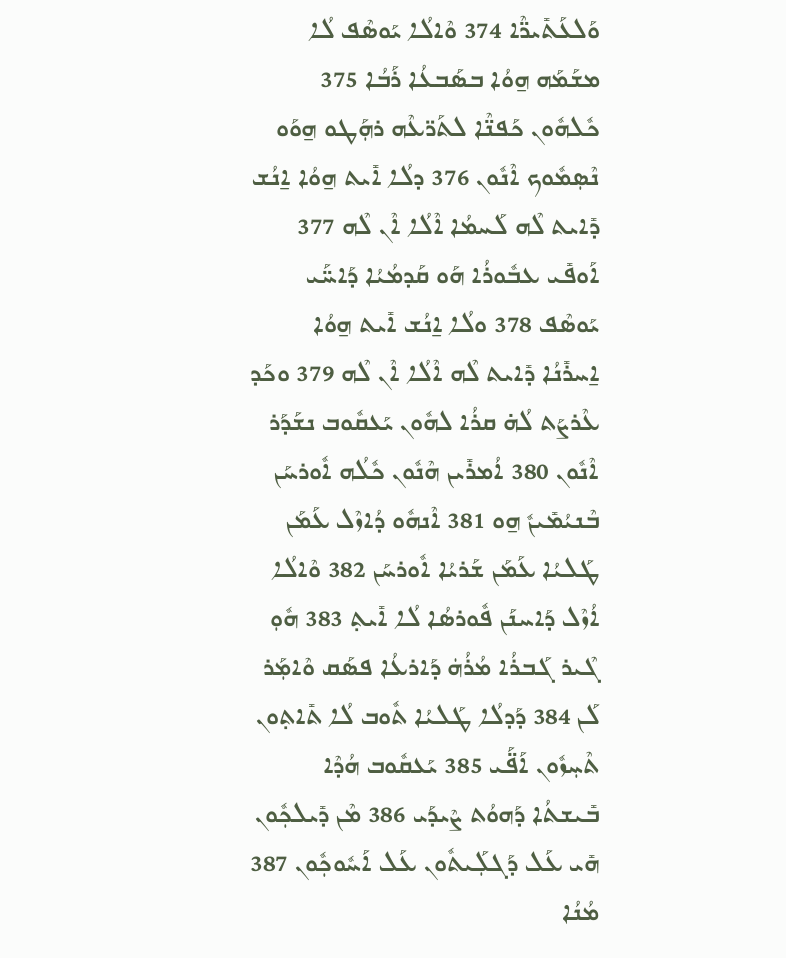ܘܰܠܥܰܬܺܝܪ̈ܶܐ 374 ܘܶܐܠܳܐ ܝܰܘܣܶܦ ܠܳܐ ܡܫܰܡܰܗ ܗ̱ܘܳܐ ܒܣܰܒܥܳܐ ܪܰܒܳܐ 375 ܟܽܠܗܽܘܢ ܟܰܦܢ̈ܶܐ ܠܬܰܪ̈ܥܶܗ ܪܗܼܰܛܘ ܗ̱ܘܰܘ ܢܶܣܼܡܽܘܟ ܐܶܢܽܘܢ 376 ܕܠܳܐ ܐܺܝܬ ܗ̱ܘܳܐ ܐ̱ܢܳܫ ܕܺܐܝܬ ܠܶܗ ܠܰܚܡܳܐ ܐܶܠܳܐ ܐܶܢ ܠܶܗ 377 ܐܰܘܦܺܝ ܥܒܽܘܪܳܐ ܗܰܘ ܩܰܕܡܳܝܳܐ ܕܰܐܚ̈ܰܝ ܝܰܘܣܶܦ 378 ܘܠܳܐ ܐ̱ܢܳܫ ܐܺܝܬ ܗ̱ܘܳܐ ܐ̱ܚܪܺܢܳܐ ܕܺܐܝܬ ܠܶܗ ܐܶܠܳܐ ܐܶܢ ܠܶܗ 379 ܘܟܰܕ ܥܶܪܨܰܬ ܠܳܗ̇ ܩܪܳܐ ܠܗܽܘܢ ܝܰܥܩܽܘܒ ܢܫܰܕܰܪ ܐܶܢܽܘܢ 380 ܐܳܡܪܺܝܢ ܗܶܢܽܘܢ ܟܽܠܳܗ ܐܽܘܪܚܰܢ ܒܶܢܝܳܡܺܝܢܽ ܗ̱ܘ 381 ܐܶܢܗܽܘ ܕܳܐܙܶܠ ܥܰܡܰܢ ܛܰܠܝܳܐ ܥܰܡܰܢ ܫܰܪܝܳܐ ܐܽܘܪܚܰܢ 382 ܘܶܐܠܳܐ ܐܳܙܶܠ ܕܰܐܚܢܰܢ ܦܽܘܪܣܳܐ ܠܳܐ ܐܺܝܬ݂ 383 ܗܽܘܼ ܓܶܝܪ ܓܰܒܪܳܐ ܡܳܪܳܗܿ ܕܰܐܪܥܳܐ ܦܣܰܩ ܘܶܐܡܼܰܪ ܠܰܢ 384 ܕܰܕܠܳܐ ܛܰܠܝܳܐ ܬܽܘܒ ܠܳܐ ܬܺܐܬ݂ܘܢ ܬܶܚܼܙܽܘܢ ܐܰܦ̈ܰܝ 385 ܝܰܥܩܽܘܒ ܗܳܕܶܐ ܒܺܝܫܬܳܐ ܕܰܗܘܳܬ ܨܶܝܕܰܝ 386 ܡܶܢ ܕܺܝܠܟ݂ܽܘܢ ܗܺܝ ܥܰܠ ܕܰܓܠܼܰܝܬܽܘܢ ܥܰܠ ܐܰܚܽܘܟ݂ܽܘܢ 387 ܡܳܢܳܐ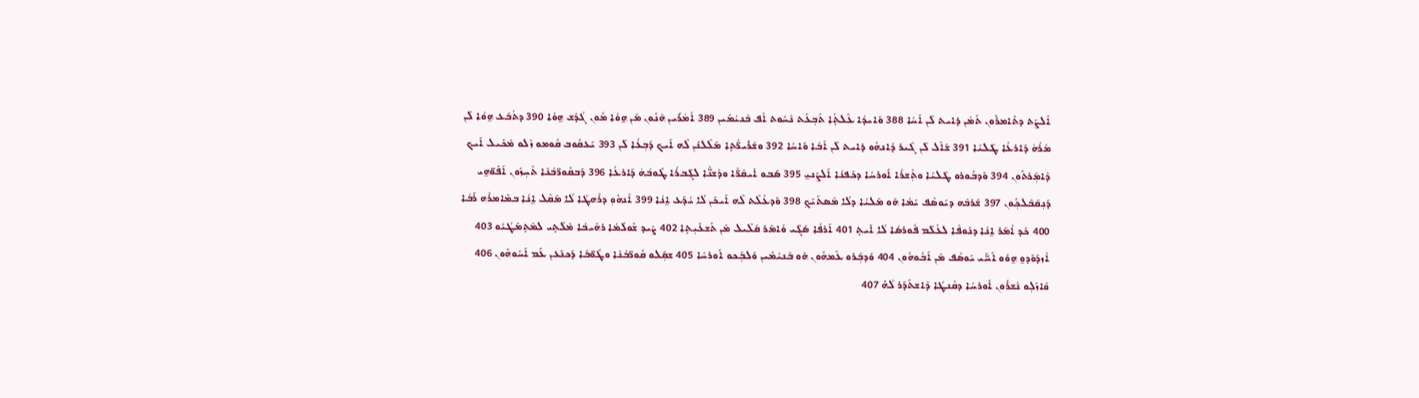ܐܶܠܨܰܬ ܕܬܺܐܡܪܽܘܢ ܬܰܡܳܢ ܕܺܐܝܬ ܠܰܢ ܐܰܚܳܐ 388 ܘܰܐܝܕܳܐ ܥܶܠܬ݂ܳܐ ܬܶܒܼܥܰܬ ܢܶܚܽܘܬ ܐܳܦ ܒܶܢܝܳܡܺܝܢ 389 ܐܳܡܿܪܺܝܢ ܗܶܢܽܘܢ ܡܰܢ ܗ̱ܘܳܐ ܡܽܘܢ ܓܳܕܶܫ ܗ̱ܘܳܐ 390 ܕܬܳܒܰܥ ܗ̱ܘܳܐ ܠܰܢ ܡܳܪܳܗܿ ܕܰܐܪܥܳܐ ܛܰܠܝܳܐ 391 ܫܰܐܶܠ ܠܰܢ ܓܶܝܪ ܕܶܐܢܗܽܘ ܕܺܐܝܬ ܠܰܢ ܐܰܒܳܐ ܘܰܐܚܳܐ 392 ܘܫܰܪܺܝܪ̈ܳܬ݂ܐ ܡܰܠܶܠܢܰܢ ܠܶܗ ܐܰܝܟ ܕܰܒܼܥܳܐ ܠܰܢ 393 ܝܰܥܩܽܘܒ ܩܽܘܡܘ ܙܶܠܘ ܡܶܟܺܝܠ ܐܰܝܟ ܕܶܐܡܼܰܪܬܽܘܢ 394 ܘܰܕܒܽܘܪܘ ܛܰܠܝܳܐ ܘܬܼܶܫܪܶܐ ܐܽܘܪܚܳܐ ܕܟܰܦܢܳܐ ܐܰܠܨܰܢܝ̱ 395 ܣܰܒܘ ܐܺܝܩܳܪ̈ܶܐ ܘܕܳܫܢ̈ܶܐ ܠܓܰܒܪܳܐ ܛܽܘܒܳܗܿ ܕܰܐܪܥܳܐ 396 ܕܰܒܩܽܘܪ̈ܒܳܢܶܐ ܬܶܚܼܙܽܘܢ ܐܰܦܰܘ̈ܗ̱ܝ ܕܰܢܼܩܰܒܶܠܟ݂ܽܘܢ 397 ܫܰܪܒܶܗ ܕܝܰܘܣܶܦ ܝܰܡܳܐ ܗܰܘ ܡܰܠܝܳܐ ܕܠܳܐ ܡܶܣܬܰܝܰܟ݂ 398 ܘܰܕܥܶܠܶܬ ܠܶܗ ܐܰܝܟܰܢ ܠܳܐ ܝܳܕܰܥ ܐ̱ܢܳܐ 399 ܐܶܢܗܽܘܼ ܕܪܶܗܛܳܐ ܠܳܐ ܡܰܩܶܠ ܐ̱ܢܳܐ ܒܡܺܐܡܪܶܗ ܪܰܒܳܐ 400 ܟܰܕ ܐܳܡܰܪ ܐ̱ܢܳܐ ܕܢܰܘܦܶܐ ܠܥܳܠܰܡ ܦܽܘܪܣܳܐ ܠܳܐ ܐܺܝܬ݂ 401 ܐܰܪܦܳܐ ܣܰܓܺܝ ܘܳܐܡܰܪ ܩܰܠܺܝܠ ܡܶܢ ܬܰܫܥܺܝܼܬ݂ܐ 402 ܨܶܝܕ ܫܽܘܠܳܡܳܐ ܪܗܺܝܒܳܐ ܡܶܠܰܬ݂ܝ ܠܡܶܬ݂ܡܰܛܳܝܽܘ 403 ܐܶܙܕܰܘܰܕܘ̱ ܗ̱ܘܰܘ ܐܰܚ̈ܰܝ ܝܰܘܣܶܦ ܡܶܢ ܐܰܒܽܘܗܽܘܢ 404 ܘܰܕܒܼܰܪܘ ܥܰܡܗܽܘܢ ܗܰܘ ܒܶܢܝܳܡܺܝܢ ܘܰܠܒܼܶܟܘ ܐܽܘܪܚܳܐ 405 ܫܩܼܰܠܘ ܩܽܘܪ̈ܒܳܢܶܐ ܘܛܽܘ̈ܒܶܐ ܕܰܟܢܰܥܢ ܥܰܡ ܐܰܚܽܘܗܽܘܢ 406 ܘܶܐܙܰܠܼܘ ܢܶܫܪܽܘܢ ܐܽܘܪܚܳܐ ܕܩܶܢܛܳܐ ܕܶܐܫܬܰܕܰܪ ܠܳܗ̇ 407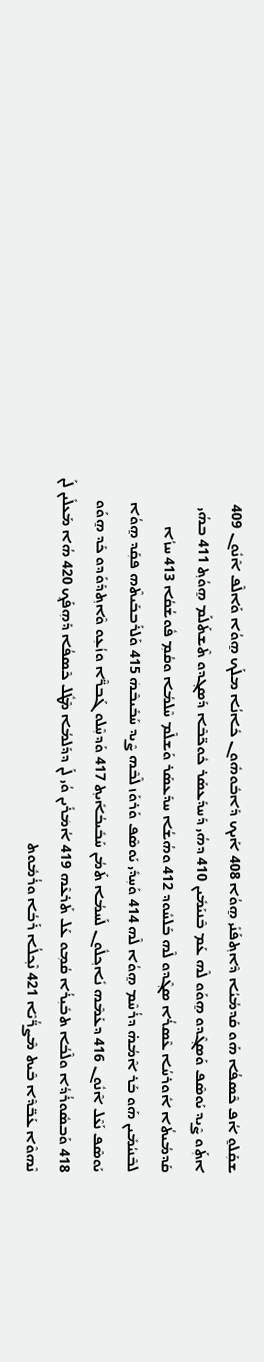ܫܩܼܰܠܘ̱ ܐܳܦ ܟܶܣܦܳܐ ܗܰܘ ܩܰܕܡܳܝܳܐ ܕܶܐܬ݂ܦܰܢܺܝ ܗ̱ܘܳܐ 408 ܐܰܝܟ ܕܰܐܒܽܘܗܽܘܢ ܟܺܐܢܳܐ ܡܠܰܟ ܗ̱ܘܳܐ ܘܰܐܠܶܦ ܐܶܢܽܘܢ 409 ܐܬܼܰܘ ܨܶܝܕ ܝܰܘܣܶܦ ܘܰܣܓ݂ܶܕܘ ܗ̱ܘܰܘ ܠܶܗ ܥܰܡ ܒܶܢܝܰܡܺܝܢ 410 ܕܗܳܝ ܕܰܚܕܰܥܣܰܪ ܟܽܘܟ̈ܒܶܐ ܕܰܣܓ݂ܕܘ ܬܶܫܬܰܠܰܡ ܗ̱ܘܳܬ݂ 411 ܒܗܳܝ ܩܰܕܡܳܝܬܳܐ ܐܽܘܪܚܳܐ ܥܶܣܪܳܐ ܣܓ݂ܶܕܘ ܠܶܗ ܒܰܠܚܽܘܕ 412 ܘܗܳܫܳܐ ܚܕܰܥܣܰܪ ܘܰܫܠܶܡ ܚܶܠܡܳܐ ܘܩܳܡܼ ܦܽܘܫܳܩܳܐ 413 ܚܙܳܐ ܠܒܶܢܝܳܡܺܝܢ ܗܰܘ ܒܰܪ ܐܶܡܳܗ̇ ܕܪܳܚܶܡ ܗ̱ܘܳܐ ܠܶܗ 414 ܘܰܚܼܕܺܝ ܝܰܘܣܶܦ ܘܰܪܘܰܙ ܠܶܒܶܗ ܨܶܝܕ ܚܰܒܺܝܒܶܗܿ 415 ܘܰܠܪܰܒܒܰܝܬܶܗ ܦܩܼܰܕ ܗ̱ܘܳܐ ܝܰܘܣܶܦ ܢܰܥܶܠ ܐܶܢܽܘܢ 416 ܕܥܰܡܶܗ ܢܺܐܟ݂ܠܽܘܢ ܠܰܚܡܳܐ ܬܰܡܳܢ ܚܰܒܺܝܒܳܐܺܝܬ݂ 417 ܘܰܕܚܼܶܠܘ ܓܰܒܪ̈ܶܐ ܘܙܳܥܼܘ ܘܶܐܬ݂ܕܰܘܰܕܘ ܟܰܕ ܗ̱ܘܰܘ 418 ܘܰܒܣܽܘܪܳܕܳܐ ܘܠܶܒܳܐ ܬܒܺܝܼܪܳܐ ܩܳܡܼܘ ܥܰܠ ܬܰܪܥܶܗ 419 ܐܳܡܿܪܺܝܢ ܘܳܝ ܠܰܢ ܕܕܰܠܡܳܐ ܡܶܛܽܠ ܟܶܣܦܳܐ ܕܰܗܼܦܰܟ݂ 420 ܗܳܐ ܡܰܥܠܺܝܢ ܠܰܢ ܢܶܗܘܶܐ ܥܰܒ̈ܕܶܐ ܒܶܝܬ ܡܶܨܪ̈ܳܝܶܐ 421 ܢܶܟ݂ܠܳܐ ܪܰܒܳܐ ܘܪܳܡܽܘܬ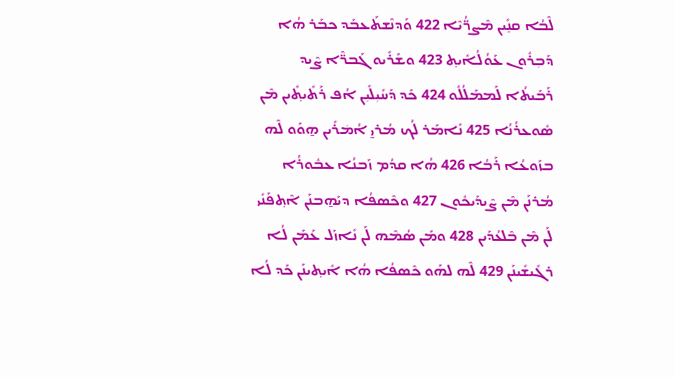ܠܶܒܳܐ ܩܢܸܺܝܢ ܡܶܨܪ̈ܳܝܶܐ 422 ܘܰܕܢܶܫܬܰܥܒܰܕ ܟܒܰܪ ܗܳܐ ܕܰܒܼܪܽܘܢ ܥܰܘܳܠܳܐܺܝܬ݂ 423 ܘܫܰܪܺܝܘ ܓܰܒܪ̈ܶܐ ܨܶܝܕ ܪܰܒܰܝܬܳܐ ܠܰܡܡܰܠܳܠܽܘ 424 ܟܰܕ ܕܰܚܺܝܼܠܺܝܼܢ ܐܳܦ ܪܰܬܺܝܬ݂ܺܝܢ ܡܶܢ ܣܽܘܥܪܳܢܳܐ 425 ܢܺܐܡܰܪ ܠܳܟ ܡܳܪܝ̱ ܐܳܡܿܪܺܝܢ ܗ̱ܘܰܘ ܠܶܗ ܒܙܰܘܥܳܐ ܪܰܒܳܐ 426 ܗܳܐ ܩܕܳܡ ܙܰܒܢܳܐ ܥܒܽܘܪܳܐ ܡܳܪܢܰܢ ܡܶܢ ܨܶܝܕܰܝܟܽܘܢ 427 ܘܟܶܣܦܳܐ ܕܝܰܗ̱ܒܢܰܢ ܐܶܬ݂ܦܰܢܺܝ ܠܰܢ ܡܶܢ ܒܶܠܥܳܕܰܝܢ 428 ܘܡܰܢ ܣܳܡܶܗ ܠܰܢ ܢܺܐܙܰܠ ܥܰܡܰܢ ܠܳܐ ܪܓܺܝܫܺܝܢܰܢ 429 ܠܶܗ ܠܗܰܘ ܟܶܣܦܳܐ ܗܳܐ ܐܺܝܬ݂ܝܢܰܢ ܟܰܕ ܠܳܐ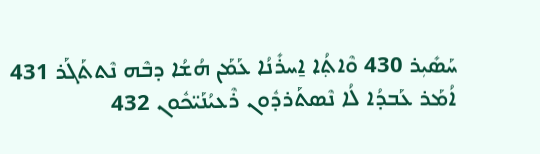ܚܰܣܺܝܼܪ 430 ܘܶܐܬ݂ܳܐ ܐ̱ܚܪܺܢܳܐ ܥܰܡܰܢ ܗܳܫܳܐ ܕܒܶܗ ܢܶܬܬܰܓܰܪ 431 ܐܳܡܰܪ ܥܰܒܕܳܐ ܠܳܐ ܢܶܣܬܰܪܕܽܘܢ ܪܶܥܝܳܢܰܝ̈ܟܽܘܢ 432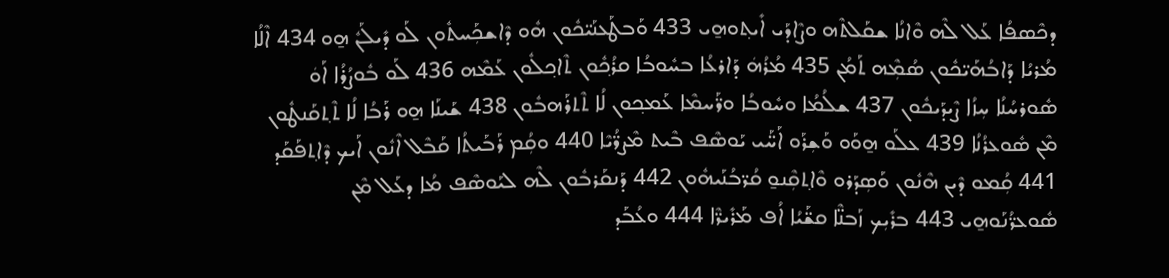ܕܟܶܣܦܳܐ ܥܰܠ ܠܶܗ ܘܶܐܢܳܐ ܫܩܰܠܬܶܗ ܘܨܶܐܕܰܝ ܐܺܝܬ݂ܘܗ̱ܝ 433 ܘܰܒܛܰܥܢܰܝ̈ܟܽܘܢ ܗܽܘ ܕܶܐܫܟܼܰܚܬܽܘܢ ܠܰܘ ܕܺܝܠܰܢܽ ܗ̱ܘ 434 ܐܶܠܳܐ ܡܳܪܝܳܐ ܕܰܐܒܳܗܰܝ̈ܟܽܘܢ ܣܳܡܼܶܗ ܬܰܡܳܢ 435 ܡܳܪܳܗܿ ܕܰܐܪܥܳܐ ܒܚܽܘܒܳܐ ܩܪܳܟ݂ܽܘܢ ܬܶܐܟ݂ܠܽܘܢ ܥܰܡܶܗ 436 ܠܰܘ ܒܽܘܨܳܪܳܐ ܐܰܘܿ ܣܽܘܪܚܳܢܳܐ ܚܼܙܳܐ ܨܶܝܕܰܝܟܽܘܢ 437 ܫܠܳܡܳܐ ܘܚܽܘܒܳܐ ܘܪ̈ܰܚܡܶܐ ܥܰܡܟ݂ܘܢ ܠܳܐ ܬܶܬܪܰܗܒܽܘܢ 438 ܫܰܝܢܰܐ ܗ̱ܘ ܪܰܒܳܐ ܠܳܐ ܬܶܬ݂ܩܰܢܛܽܘܢ ܡܶܢ ܣܽܘܥܪܳܢܳܐ 439 ܥܠܰܘ ܗ̱ܘܰܘ ܘܰܫܼܪܰܘ ܐܰܚ̈ܰܝ ܝܰܘܣܶܦ ܒܶܝܬ ܡܶܨܪ̈ܳܝܶܐ 440 ܘܩܼܳܡ ܪܰܒܰܝܬܳܐ ܩܰܒܶܠ ܐܶܢܽܘܢ ܐܰܝܟ ܕܶܐܬ݂ܦܰܩܰܕ 441 ܩܼܳܡܘ ܕܶܝܢ ܗܶܢܽܘܢ ܘܰܣܼܕܰܪܘ ܘܶܐܬ݂ܩܼܶܢܘ̱ ܩܳܪ̈ܒܳܢܰܝܗܽܘܢ 442 ܕܰܢܩܰܪܒܽܘܢ ܠܶܗ ܠܝܰܘܣܶܦ ܡܳܐ ܕܥܰܠ ܡܶܢ ܣܽܘܥܪ̈ܳܢܰܘܗ̱ܝ 443 ܒܪܺܝܼܟ ܙܰܒܢ̈ܶܐ ܩܫ̈ܰܝܳܐ ܐܳܦ ܡܰܪܺܝܪ̈ܶܐ 444 ܘܥܳܒܰܕ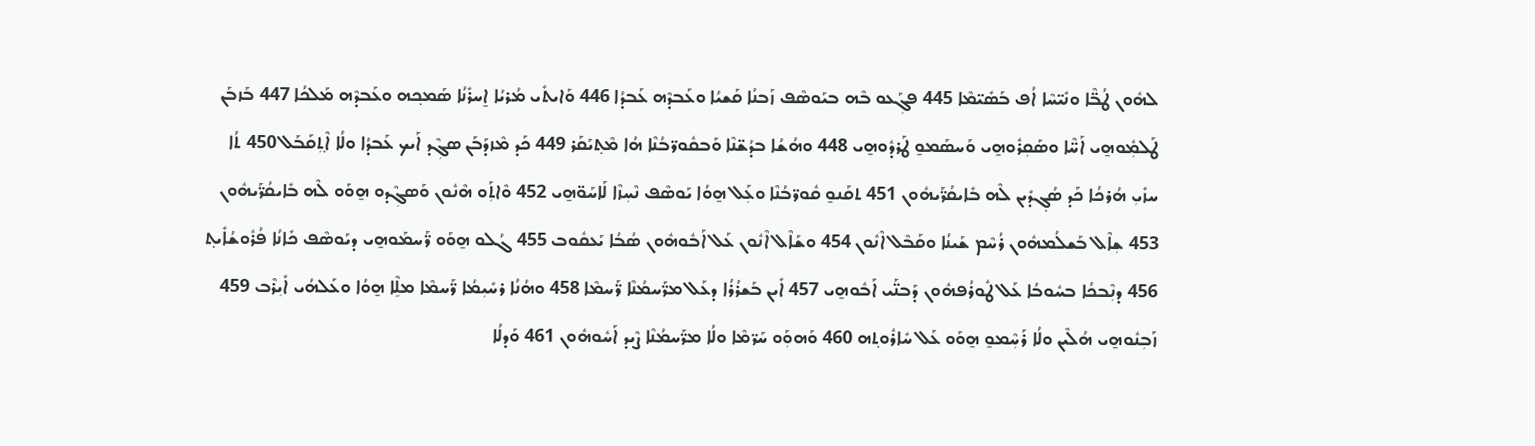ܠܗܽܘܢ ܛܳܒ̈ܶܐ ܘܢܺܝ̈ܚܶܐ ܐܳܦ ܒܰܣܺܝ̈ܡܶܐ 445 ܦܓܼܰܥܘ ܒܶܗ ܒܝܰܘܣܶܦ ܙܰܒܢܳܐ ܩܰܫܝܳܐ ܘܥܰܒܕܶܗ ܥܰܒܕܳܐ 446 ܘܰܐܝܬܺܝ ܡܳܪܝܳܐ ܐ̱ܚܪܺܢܳܐ ܣܰܡܟ݂ܗ ܘܥܰܒܕܶܗ ܡܰܠܟܳܐ 447 ܒܰܙܒܰܢ ܛܰܠܡܼܽܘܗ̱ܝ ܐܰܚ̈ܶܐ ܘܣܰܩܼܪܽܘܗ̱ܝ ܘܰܚܣܰܡܘ̱ ܛܰܪܕܽܘܗ̱ܝ 448 ܘܗܳܫܳܐ ܒܕܳܫ̈ܢܶܐ ܘܰܒܩܽܘܪ̈ܒܳܢܶܐ ܗܳܐ ܡܶܬ݂ܝܰܩܰܪ 449 ܟܰܕ ܡܶܙܕܰܒܰܢ ܣܓܼܶܕ ܐܰܝܟ ܥܰܒܕܳܐ ܘܠܳܐ ܐܶܬܼ݂ܩܰܒܰܠ 450 ܬܳܐ ܚܙܺܝܼ ܗܳܪܟܳܐ ܟܰܕ ܣܳܓ݂ܕܺܝܢ ܠܶܗ ܒܺܐܝܩܳܪ̈ܰܝܗܽܘܢ 451 ܬܩܰܢܘ̱ ܩܽܘܪ̈ܒܳܢܶܐ ܘܥܼܰܠ ܗ̱ܘܳܐ ܝܰܘܣܶܦ ܢܶܚܼܙܶܐ ܠܰܐܚܰܘ̈ܗ̱ܝ 452 ܘܶܐܬܼܰܘ ܗܶܢܽܘܢ ܘܰܣܓܼܶܕܘ ܗ̱ܘܰܘ ܠܶܗ ܒܺܐܝܩܳܪ̈ܰܝܗܽܘܢ 453 ܫܼܐܶܠ ܒܰܫܠܳܡܗܽܘܢ ܪܳܚܶܡ ܫܰܝܢܳܐ ܘܩܰܒܶܠ ܐܶܢܽܘܢ 454 ܘܫܰܐܶܠ ܐܶܢܽܘܢ ܥܰܠ ܐܰܒܽܘܗܽܘܢ ܣܳܒܳܐ ܝܰܥܩܽܘܒ 455 ܓܳܠܘ ܗ̱ܘܰܘ ܪ̈ܰܚܡܰܘܗ̱ܝ ܕܝܰܘܣܶܦ ܟܺܐܢܳܐ ܦܳܪܽܘܫܳܐܺܝܬ݂ 456 ܕܢܼܶܒܟܳܐ ܒܚܽܘܒܳܐ ܥܰܠ ܛܽܘܪܳܦܗܽܘܢ ܕܰܒܢ̈ܰܝ ܐܰܒܽܘܗ̱ܝ 457 ܐܺܝܢ ܒܰܫܪܳܪܳܐ ܕܥܰܠ ܡܪ̈ܰܚܡܳܢܶܐ ܪ̈ܰܚܡܶܐ 458 ܘܗܳܢܳܐ ܪܚܺܝܼܡܳܐ ܪ̈ܰܚܡܶܐ ܡܠܸܶܐ ܗ̱ܘܳܐ ܘܥܰܠܗܳܝ ܐܺܝܼܪܶܒ 459 ܙܰܒܼܢܽܘܗ̱ܝ ܗܳܠܶܝܢ ܘܠܳܐ ܪܰܚܼܶܡܘ̱ ܗ̱ܘܰܘ ܥܰܠ ܚܺܐܪܽܘܬ݂ܗ 460 ܘܰܗܘܼܰܘ ܚܰܪ̈ܡܶܐ ܘܠܳܐ ܡܪ̈ܰܚܡܳܢܶܐ ܨܶܝܕ ܐܰܚܽܘܗܽܘܢ 461 ܘܰܕܠܳܐ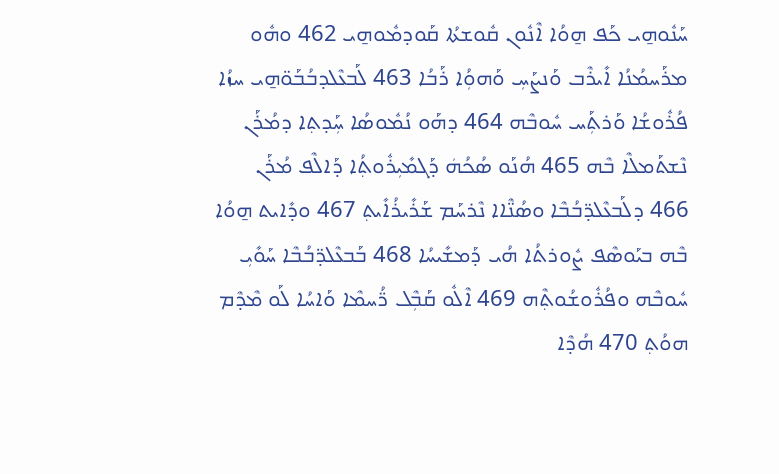ܚܰܢܽܘܗ̱ܝ ܟܰܦ ܗ̱ܘܳܐ ܐܶܢܽܘܢ ܩܽܘܫܬܳܐ ܩܰܘܕܡܽܘܗ̱ܝ 462 ܘܗܽܘ ܡܪܰܚܡܳܢܳܐ ܐܺܝܪܶܒ ܘܰܢܨܰܚܼ ܘܰܗܘܼܳܐ ܪܰܒܳܐ 463 ܠܰܒܥܶܠܕܒܳܒܰܘ̈ܗ̱ܝ ܚܙܳܐ ܦܳܪܽܘܫܳܐ ܘܰܪܬܼܰܚ ܚܽܘܒܶܗ 464 ܕܗܰܘ ܢܳܡܽܘܣܳܐ ܚܼܰܕܬ݂ܐ ܕܡܳܪܰܢ ܢܶܫܬܰܡܠܶܐ ܒܶܗ 465 ܗܳܢܰܘ ܣܳܟܳܗܿ ܕܰܓܡܺܝܼܪܽܘܬ݂ܳܐ ܕܰܐܠܶܦ ܡܳܪܰܢ 466 ܕܠܰܒܥܶܠܕ̈ܒܳܒܶܐ ܘܣܳܢ̈ܶܐܐ ܢܶܪܚܰܡ ܫܰܪܺܝܪܳܐܺܝܬ݂ 467 ܘܕܺܐܝܬ ܗ̱ܘܳܐ ܒܶܗ ܒܝܰܘܣܶܦ ܨܽܘܪܬܳܐ ܗܳܝ ܕܰܡܫܺܝܚܳܐ 468 ܒܰܒܥܶܠܕ̈ܒܳܒܶܐ ܚܰܘܺܝܼ ܚܽܘܒܶܗ ܘܦܳܪܽܘܫܳܘܬ݂ܶܗ 469 ܐܶܠܽܘ ܩܰܒܼܶܠ ܪ̈ܳܚܡܶܐ ܘܰܐܚܳܐ ܠܰܘ ܡܶܕܶܡ ܗܘܳܬ݂ 470 ܗܳܕܶܐ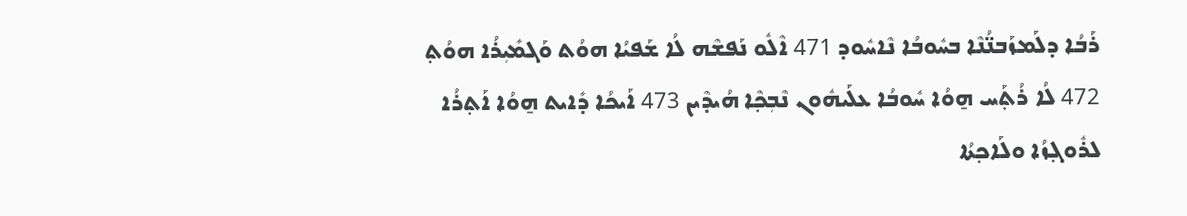ܪܰܒܳܐ ܕܠܰܡܙܰܒܢ̈ܳܢܶܐ ܒܚܽܘܒܳܐ ܢܶܐܚܽܘܕ 471 ܐܶܠܽܘ ܢܰܦܫܶܗ ܠܳܐ ܫܰܦܝܳܐ ܗܘܳܬ ܘܰܓܡܺܝܼܪܳܐ ܗܘܳܬ݂ 472 ܠܳܐ ܪܳܬ݂ܰܚ ܗ̱ܘܳܐ ܚܽܘܒܳܐ ܥܠܰܝܗܽܘܢ ܢܶܒܼܟ݂ܶܐ ܗܳܝܕܶܝܢ 473 ܐܰܝܟܳܐ ܕܺܐܝܬ ܗ̱ܘܳܐ ܐܰܬ݂ܪܳܐ ܠܪܽܘܓ݂ܙܳܐ ܘܠܰܐܟ݂ܬܳܐ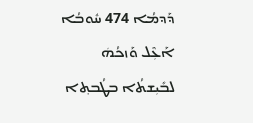ܕܰܕܡܳܐ 474 ܚܽܘܒܳܐ ܐܰܥܼܶܠ ܘܰܙܟܳܗܿ ܠܒܺܝܼܫܬܳܐ ܒܛܳܒܬ݂ܐ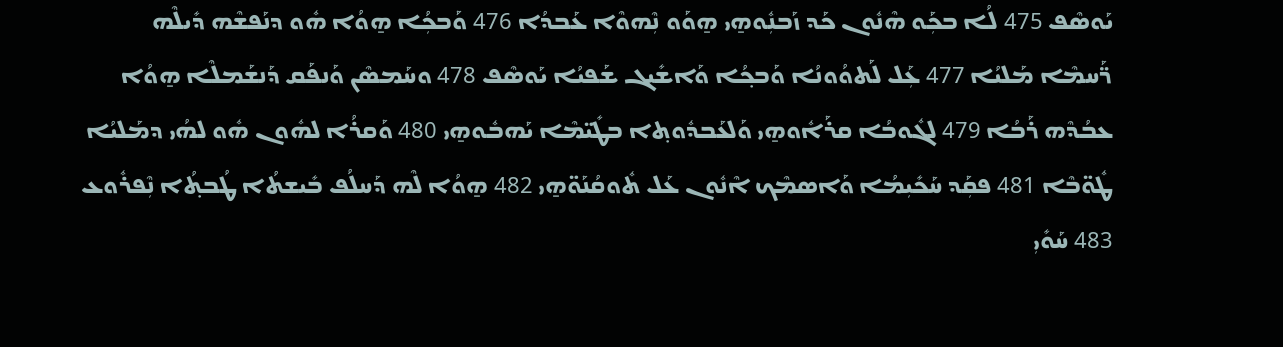ܝܰܘܣܶܦ 475 ܠܳܐ ܒܟܼܰܘ ܗܶܢܽܘܢ ܟܰܕ ܙܰܒܢܼܽܘܗ̱ܝ ܗ̱ܘܰܘ ܢܼܶܗܘܶܐ ܥܰܒܕܳܐ 476 ܘܰܒܟܼܳܐ ܗ̱ܘܳܐ ܗܽܘ ܕܢܰܦܫܶܗ ܕܺܝܠܶܗ ܪ̈ܰܚܡܶܐ ܡܰܠܝܳܐ 477 ܥܼܰܠ ܠܰܬܘܳܘܢܳܐ ܘܰܒܟ݂ܳܐ ܘܰܐܫܺܝܓ ܫܰܦܝܳܐ ܝܰܘܣܶܦ 478 ܘܚܰܡܣܶܢ ܘܰܢܦܰܩ ܕܰܢܫܰܡܠܶܐ ܗ̱ܘܳܐ ܥܒܳܕܶܗ ܪܰܒܳܐ 479 ܠܓܽܘܒܳܐ ܩܪܰܐܽܘܗ̱ܝ ܘܰܠܥܰܒܕܽܘܬ݂ܐ ܒܛܺܝ̈ܡܶܐ ܝܰܗܒܽܘܗ̱ܝ 480 ܘܰܩܪܳܐ ܠܗܽܘܢ ܗܽܘ ܠܗܳܝ ܕܡܰܠܝܳܐ ܛܽܘ̈ܒܶܐ 481 ܦܩܼܰܕ ܚܰܟܺܝܼܡܳܐ ܘܰܐܣܡܶܟ ܐܶܢܽܘܢ ܥܰܠ ܬܽܘܩܳܢܰܘ̈ܗ̱ܝ 482 ܗ̱ܘܳܐ ܠܶܗ ܕܰܚܠܳܦ ܒܺܝܫܬܳܐ ܛܳܒܬ݂ܳܐ ܢܼܶܦܪܽܘܥ 483 ܚܰܘܺܝܼ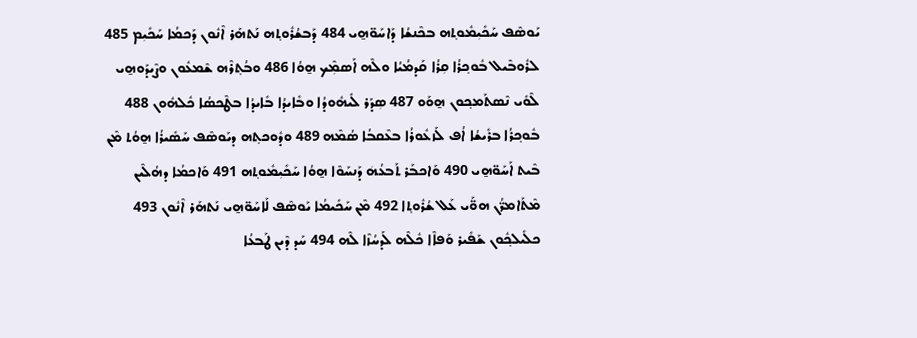ܝܰܘܣܶܦ ܚܰܟܺܝܼܡܽܘܬ݂ܗ ܒܟܶܢܫܳܐ ܕܰܐܚܰܘ̈ܗ̱ܝ 484 ܕܰܒܫܳܪܽܘܬ݂ܗ ܢܰܬܗܰܪ ܐܶܢܽܘܢ ܕܰܟܡܳܐ ܚܰܟܺܝܼܡ 485 ܠܪܽܘܒܶܝܠ ܒܽܘܟ݂ܪܳܐ ܩܼܪܳܐ ܩܰܕܡܳܝܳܐ ܘܠܶܗ ܐܰܣܡܼܶܟ ܗ̱ܘܳܐ 486 ܘܒܳܬ݂ܪܶܗ ܫܶܡܥܽܘܢ ܘܨܶܝܕܰܘܗ̱ܝ ܠܶܘܺܝ ܢܶܣܬܰܡܟ݂ܘܢ ܗ̱ܘܰܘ 487 ܣܼܕܰܪ ܠܺܝܗܽܘܕܳܐ ܘܒܺܐܝܕܳܐ ܒܺܐܝܕܳܐ ܒܛܶܟܣܳܐ ܟܽܠܗܽܘܢ 488 ܒܽܘܟ݂ܪܳܐ ܒܪܺܝܫܳܐ ܐܳܦ ܠܰܙܥܽܘܪܳܐ ܒܥܶܩܒܳܐ ܣܳܡܶܗ 489 ܘܕܽܘܟܬ݂ܗ ܕܝܰܘܣܶܦ ܚܰܣܺܝܪܳܐ ܗ̱ܘܳܬ ܡܶܢ ܒܶܝܬ ܐܰܚܰܘ̈ܗ̱ܝ 490 ܘܰܐܟܒܰܪ ܬܰܒܥܳܗܿ ܕܰܢܚܰܘܶܐ ܗ̱ܘܳܐ ܚܰܟܺܝܼܡܽܘܬ݂ܗ 491 ܘܰܐܟܡܳܐ ܕܗܳܠܶܝܢ ܡܶܬܰܐܡܪ̈ܳܢ ܗܘ̈ܰܝ ܥܰܠ ܫܳܪܽܘܬ݂ܐ 492 ܡܶܢ ܚܰܟܺܝܡܳܐ ܝܰܘܣܶܦ ܠܰܐܚܰܘ̈ܗ̱ܝ ܢܰܬܗܰܪ ܐܶܢܽܘܢ 493 ܟܠܺܝܠܟ݂ܽܘܢ ܫܰܦܺܝܪ ܘܰܦܐܶܐ ܟܽܠܶܗ ܠܰܕܚܳܙܶܐ ܠܶܗ 494 ܚܰܕ ܕܶܝܢ ܛܰܒܥܳܐ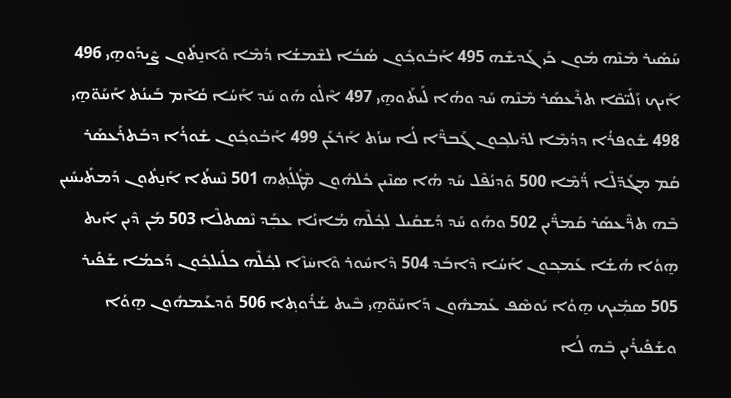ܚܰܣܺܝܪ ܡܶܢܶܗ ܡܽܘܢ ܟܰܝ ܓܰܕܫܶܗ 495 ܐܰܒܳܘܟ݂ܽܘܢ ܣܳܒܳܐ ܠܫܶܡܫܳܐ ܕܳܡܶܐ ܘܰܐܢ̱ܬܽܘܢ ܨܶܝܕܰܘܗ̱ܝ 496 ܐܰܝܟ ܙܰܠܺܝ̈ܩܶܐ ܬܪܶܥܣܰܪ ܡܶܢܶܗ ܚܰܕ ܘܗܳܐ ܠܰܝܬܰܘܗ̱ܝ 497 ܐܶܠܽܘ ܗܰܘ ܚܰܕ ܐܰܚܳܐ ܩܳܐܶܡ ܒܰܝܢܳܬ ܐܰܚܰܘ̈ܗ̱ܝ 498 ܫܽܘܦܪܳܐ ܕܕܳܡܶܐ ܠܕܺܝܠܟ݂ܘܢ ܓܰܒܪ̈ܶܐ ܠܳܐ ܚܙܳܬ ܐܰܪܥܰܢ 499 ܐܰܒܳܘܟ݂ܽܘܢ ܫܽܘܪܳܐ ܕܒܰܬܪܰܥܣܰܪ ܩܳܡ ܡܓܰܕ̈ܠܶܐ ܪ̈ܳܡܶܐ 500 ܘܰܕܢܳܦܶܠ ܚܰܕ ܗܳܐ ܣܢܶܝܢ ܟܽܠܗܽܘܢ ܡܶܛܽܠܳܬ݂ܗ 501 ܢܶܚܬܳܐ ܐܰܢ̱ܬܽܘܢ ܕܰܡܬܺܝܚܺܝܢ ܒܶܗ ܬܪ̈ܶܥܣܰܪ ܩܰܡܪ̈ܺܝܢ 502 ܘܗܰܘ ܚܰܕ ܕܰܫܩܺܝܠ ܠܟ݂ܽܠܶܗ ܡܳܐܢܳܐ ܥܒܼܰܕ ܢܶܣܬܠܶܐ 503 ܡܰܢ ܕܶܝܢ ܐܺܝܬ ܗ̱ܘܳܐ ܗܳܫܳܐ ܥܰܡܟ݂ܘܢ ܐܰܚܳܐ ܕܶܐܒܰܕ 504 ܕܶܐܚܽܘܪ ܘܶܐܚܿܙܶܐ ܠܟ݂ܽܠܶܗ ܟܠܺܝܠܟ݂ܽܘܢ ܕܰܟܡܳܐ ܫܰܦܺܝܪ 505 ܣܡܼܺܝܟ ܗ̱ܘܳܐ ܝܰܘܣܶܦ ܥܰܡܗܽܘܢ ܕܰܐܚܰܘ̈ܗ̱ܝ ܒܶܝܬ ܫܳܪܽܘܬ݂ܐ 506 ܘܰܕܥܰܡܗܽܘܢ ܗ̱ܘܳܐ ܘܫܰܦܺܝܪܺܝܢ ܒܶܗ ܠܳܐ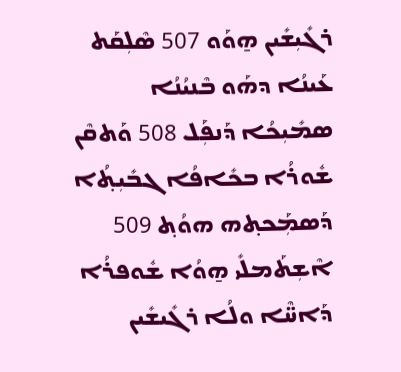ܪܓܺܝܼܫܺܝܢ ܗ̱ܘܰܘ 507 ܣܶܠܼܩܰܬ ܥܰܝܢܳܐ ܕܗܰܘ ܒܶܢܝܳܢܳܐ ܣܡܺܝܼܟܳܐ ܕܰܢܦܼܰܠ 508 ܘܰܬܩܶܢ ܫܽܘܪܳܐ ܒܟܺܐܦܳܐ ܓܒܺܝܼܬ݂ܳܐ ܕܰܣܡܼܰܟܬ݂ܗ ܗܘܳܬ݂ 509 ܐܶܫܼܬܰܡܠܺܝ ܗ̱ܘܳܐ ܫܽܘܦܪܳܐ ܕܰܐܚ̈ܶܐ ܘܠܳܐ ܪܓܺܝܫܺܝܢ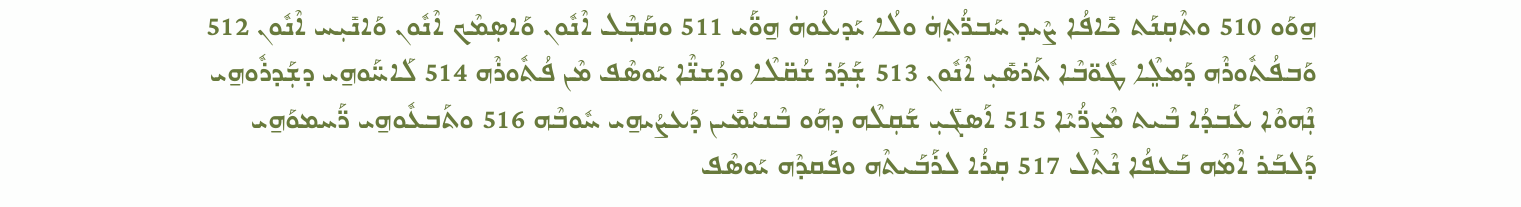ܗ̱ܘܰܘ 510 ܘܬܶܩܼܢܰܬ ܟܺܐܦܳܐ ܨܶܝܕ ܚܰܒܪ̈ܳܬ݂ܗܿ ܘܠܳܐ ܝܰܕܥܳܘܗܿ ܗ̱ܘ̈ܰܝ 511 ܘܩܰܒܼܶܠ ܐܶܢܽܘܢ ܘܰܐܣܼܡܶܟ ܐܶܢܽܘܢ ܘܰܐܢܺܝܼܚ ܐܶܢܽܘܢ 512 ܘܰܒܦܳܬܽܘܪܶܗ ܕܰܡܠܸܶܐ ܛܽܘ̈ܒܶܐ ܬܰܪܣܺܝܼ ܐܶܢܽܘܢ 513 ܫܼܰܕܰܪ ܫܳܩ̈ܠܶܐ ܘܕܳܫܢ̈ܶܐ ܝܰܘܣܶܦ ܡܶܢ ܦܳܬܽܘܪܶܗ 514 ܠܰܐܚ̈ܰܘܗ̱ܝ ܕܫܼܰܕܪܽܘܗ̱ܝ ܢܼܶܗܘܶܐ ܥܰܒܕܳܐ ܒܶܝܬ ܡܶܨܪ̈ܳܝܶܐ 515 ܐܰܣܓܺܝܼ ܫܰܩܼܠܶܗ ܕܗܰܘ ܒܶܢܝܳܡܺܝܢ ܕܰܥܨܳܝܗ̱ܝ ܚܽܘܒܶܗ 516 ܘܬܰܒܥܽܘܗ̱ܝ ܪ̈ܰܚܡܘܰܗ̱ܝ ܕܰܠܒܰܪ ܐܶܡܶܗ ܒܰܥܦܳܐ ܢܶܬܶܠ 517 ܩܼܪܳܐ ܠܪܰܒܰܝܬܶܗ ܘܦܰܩܕܶܗ ܝܰܘܣܶܦ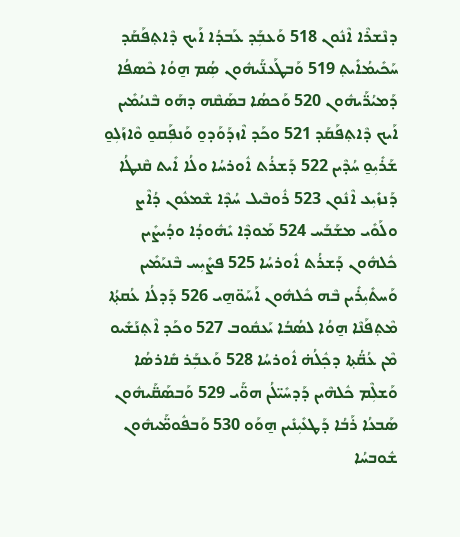ܕܢܶܫܪܶܐ ܐܶܢܽܘܢ 518 ܘܰܥܒܼܰܕ ܥܰܒܕܳܐ ܐܰܝܟ ܕܶܐܬ݂ܦܰܩܰܕ ܚܰܟܺܝܡܳܐܺܝܬ݂ 519 ܘܰܒܛܰܥܢ̈ܰܝܗܽܘܢ ܣܼܳܡ ܗ̱ܘܳܐ ܟܶܣܦܳܐ ܕܰܡܝܳܪ̈ܰܝܗܽܘܢ 520 ܘܰܟܣܳܐ ܒܣܰܩܶܗ ܕܗܰܘ ܒܶܢܝܳܡܺܝܢ ܐܰܝܟ ܕܶܐܬ݂ܦܰܩܰܕ 521 ܘܟܰܕ ܐܶܙܕܰܘܰܕܘ̱ ܘܰܢܦܼܰܩܘ̱ ܘܶܐܙܰܠܼܘ̱ ܫܰܪܺܝܼܘ̱ ܚܳܕܶܝܢ 522 ܕܰܫܪܳܬ ܐܽܘܪܚܳܐ ܘܠܳܐ ܐܺܝܬ ܩܶܢܛܳܐ ܕܰܢܙܺܝܼܥ ܐܶܢܽܘܢ 523 ܪܽܘܒܶܝܠ ܚܳܕܶܐ ܫܶܡܥܽܘܢ ܕܳܐܶܨ ܘܠܰܘܺܝ ܡܫܰܒܰܚ 524 ܡܰܘܕܶܐ ܝܺܗܽܘܕܳܐ ܘܕܳܝܨܺܝܢ ܟܽܠܗܽܘܢ ܕܰܫܪܳܬ ܐܽܘܪܚܳܐ 525 ܦܨܺܝܼܚ ܒܶܢܝܰܡܺܝܢ ܘܰܚܬܺܝܼܪܺܝܢ ܒܶܗ ܟܽܠܗܽܘܢ ܐܰܚܰܘ̈ܗ̱ܝ 526 ܕܰܕܠܳܐ ܥܳܩܬ݂ܳܐ ܡܶܬ݂ܦܰܢܶܐ ܗ̱ܘܳܐ ܠܣܳܒܳܐ ܝܰܥܩܽܘܒ 527 ܘܟܰܕ ܐܶܬ݂ܢܰܫܺܝܘ ܡܶܢ ܥܳܩ̈ܳܬ݂ܐ ܕܟ݂ܽܠܳܗ̇ ܐܽܘܪܚܳܐ 528 ܘܰܥܒܼܰܪ ܩܺܐܪܣܳܐ ܘܰܫܠܼܶܡ ܟܽܠܗܶܝܢ ܕܰܕܚܺܝ̈ܠܳܢ ܗܘ̈ܰܝ 529 ܘܰܒܣܰܩ̈ܰܝܗܽܘܢ ܣܰܒܥܳܐ ܪܰܒܳܐ ܕܰܛܥܺܝܼܢܺܝܢ ܗ̱ܘܰܘ 530 ܘܰܒܦܽܘܡ̈ܰܝܗܽܘܢ ܫܽܘܒܚܳܐ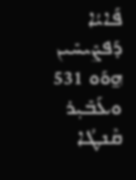ܦܰܐܝܳܐ ܕܰܦܨܺܝܚܺܝܢ ܗ̱ܘܰܘ 531 ܘܥܰܒܺܝܼܪ ܩܶܢܛܳܐ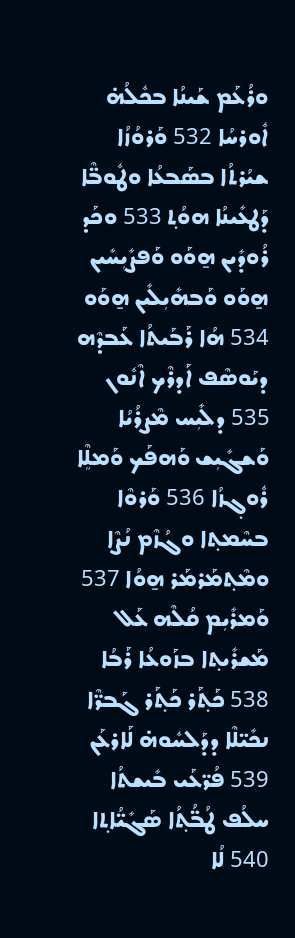ܘܪܳܥܰܡ ܫܰܝܢܳܐ ܒܟܽܠܳܗ̇ ܐܽܘܪܚܳܐ 532 ܘܰܪܘܳܙܳܐ ܫܝܳܪܬܳܐ ܒܣܰܒܥܳܐ ܘܛܽܘܒ̈ܶܐ ܕܰܛܥܺܝܢܳܐ ܗܘܳܬ݂ 533 ܘܟܰܕ ܪܳܘܕܺܝܢ ܗ̱ܘܰܘ ܘܰܦܨܺܝܼܚܺܝܢ ܗ̱ܘܰܘ ܘܰܒܗܺܝܼܠܺܝܢ ܗ̱ܘܰܘ 534 ܗܳܐ ܪܰܒܰܝܬܳܐ ܥܰܒܕܶܗ ܕܝܰܘܣܶܦ ܐܰܕܪܶܟ ܐܶܢܽܘܢ 535 ܕܠܺܝܼܚ ܡܶܨܪܳܝܳܐ ܘܰܫܓܺܝܼܫ ܘܰܗܦܰܟ ܘܰܡܠܸܶܐ ܪܽܘܓ݂ܙܳܐ 536 ܘܰܪܘܶܐ ܒܚܶܡܬ݂ܐ ܘܓܳܙܶܡ ܢܳܨܶܐ ܘܡܶܬ݂ܡܰܪܡܰܪ ܗ̱ܘܳܐ 537 ܘܰܡܪܺܝܼܡ ܩܳܠܶܗ ܥܰܠ ܡܰܫܪܺܝܬ݂ܐ ܒܙܰܘܥܳܐ ܪܰܒܳܐ 538 ܟܰܬ݂ܰܪ ܟܰܬ݂ܰܪ ܓܰܒܪ̈ܶܐ ܢܟܺܝ̈ܠܶܐ ܕܕܰܠܚܽܘܗ̇ ܠܰܐܪܥܰܢ 539 ܦܳܪ̈ܥܰܝ ܒܺܝܫܬܳܐ ܚܠܳܦ ܛܳܒ̈ܳܬ݂ܳܐ ܣܰܓܺܝ̈ܳܐܬ݂ܐ 540 ܠܳܐ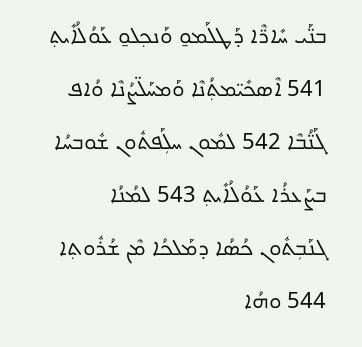ܒܢ̈ܰܝ ܚܺܐܪ̈ܶܐ ܕܰܛܠܰܡܘ̱ ܘܰܢܟ݂ܠܘ̱ ܥܰܘܳܠܳܐܺܝܬ݂ 541 ܐܶܣܟܺܝ̈ܡܬ݂ܳܢܶܐ ܘܰܡܚܰܠ̈ܨܳܢܶܐ ܘܳܐܦ ܓܰܢ̈ܳܒܶܐ 542 ܠܡܽܘܢ ܚܠܼܰܦܬܽܘܢ ܫܽܘܒܚܳܐ ܒܨܰܥܪܳܐ ܥܰܘܳܠܳܐܺܝܬ݂ 543 ܠܡܳܢܳܐ ܓܢܰܒܼܬܽܘܢ ܟܳܣܳܐ ܕܡܰܠܟܳܐ ܡܶܢ ܫܳܪܽܘܬ݂ܐ 544 ܘܗܳܐ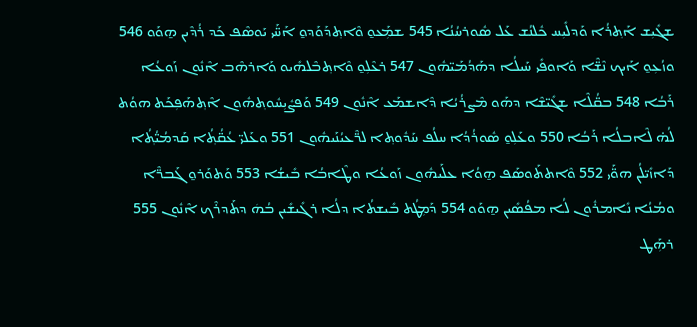ܫܓܺܝܼܫ ܐܰܬ݂ܪܳܐ ܘܰܕܠܺܝܼܚ ܟܽܠܢܳܫ ܥܰܠ ܣܽܘܪܚܳܢܳܐ 545 ܫܡܼܰܥܘ̱ ܘܶܐܬ݂ܕܰܘܰܕܘ̱ ܐܰܚ̈ܰܝ ܝܰܘܣܶܦ ܟܰܕ ܪܳܕܶܝܢ ܗ̱ܘܰܘ 546 ܘܙܳܥܼܘ̱ ܐܰܝܟ ܢܶܫ̈ܶܐ ܘܰܐܘܦܺܝ ܚܰܝܠܳܐ ܕܗܰܕܳܡܰܝ̈ܗܽܘܢ 547 ܪܥܶܠܼܘ̱ ܘܶܐܬ݂ܒܶܠܗܺܝܘ ܘܰܐܪܗܶܒ ܐܶܢܽܘܢ ܙܰܘܥܳܐ ܪܰܒܳܐ 548 ܒܩ̈ܳܠܶܐ ܫܓܺܝ̈ܫܶܐ ܕܗܰܘ ܡܶܨܪܳܝܳܐ ܕܶܐܫܡܰܥ ܐܶܢܽܘܢ 549 ܘܰܦܨܽܝܼܚܽܘܬ݂ܗܽܘܢ ܐܶܬ݂ܗܰܦܼܟܰܬ ܗܘܳܬ ܠܳܗ̇ ܠܶܐܒܠܳܐ ܪܰܒܳܐ 550 ܘܥܰܠܼܘ̱ ܣܽܘܪܳܕܳܐ ܚܠܳܦ ܚܰܕܽܘܬ݂ܐ ܠܪ̈ܶܥܝܳܢܰܝܗܽܘܢ 551 ܘܥܰܠܝ̈ ܥܳܩ̈ܳܬ݂ܳܐ ܩܰܕܡܳܝ̈ܳܬ݂ܳܐ ܕܰܐܙܺܝ̈ܠܳܢ ܗܘ̈ܰܝ 552 ܘܶܐܬܬܰܘܣܰܦ ܗ̱ܘܳܐ ܥܠܰܝܗܽܘܢ ܙܰܘܥܳܐ ܘܛܶܐܒܳܐ ܒܺܝܫܳܐ 553 ܘܰܬܘܰܪܘ̱ ܓܰܒܪ̈ܶܐ ܘܡܳܢܳܐ ܢܺܐܡܪܽܘܢ ܠܳܐ ܡܦܳܣܺܝܢ ܗ̱ܘܰܘ 554 ܕܰܡܼܛܳܬ ܒܺܝܫܬܳܐ ܕܠܳܐ ܪܓܺܝܫܺܝܢ ܒܳܗܿ ܕܬܰܕܪܶܟ ܐܶܢܽܘܢ 555 ܪܗܼܰܛ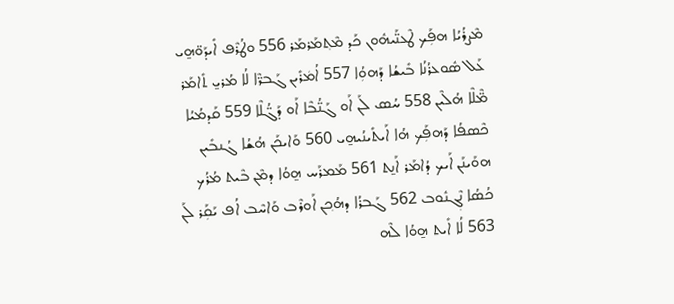ܡܶܨܪܳܝܳܐ ܗܦܼܰܟ ܛܶܥܢ̈ܰܝܗܽܘܢ ܟܰܕ ܡܶܬ݂ܡܰܪܡܰܪ 556 ܘܛܳܪܶܦ ܐܺܝܕܰܘ̈ܗ̱ܝ ܥܰܠ ܣܽܘܥܪܳܢܳܐ ܒܺܝܫܳܐ ܕܰܗܘܼܳܐ 557 ܐܳܡܿܪܺܝܢ ܓܰܒܪ̈ܶܐ ܠܳܐ ܡܳܪܝ̱ ܬܺܐܡܰܪ ܡ̈ܶܠܶܐ ܗܳܠܶܝܢ 558 ܚܳܣ ܠܰܢ ܐܰܘ ܓܰܢ̈ܳܒܶܐ ܐܰܘ ܕܰܓ̈ܳܠܶܐ 559 ܩܰܕܡܳܝܳܐ ܟܶܣܦܳܐ ܕܰܗܦܼܰܟ ܗܳܐ ܐܰܝܬܺܝܢܳܝܗ̱ܝ 560 ܘܰܐܝܟܰܢ ܗܳܫܳܐ ܓܳܢܒܺܝܢ ܗܘܰܝܢܰܢ ܐܰܝܟ ܕܳܐܡܰܪ ܐܰܢ̱ܬ 561 ܡܰܡܪܰܚ ܗ̱ܘܳܐ ܕܡܶܢ ܒܶܝܬ ܡܳܪܳܟ ܟܳܣܳܐ ܢܶܓ݂ܢܽܘܒ 562 ܓܰܒܪܳܐ ܕܗܳܟ݂ܢ ܐܰܘܪܶܒ ܘܰܐܚܶܒ ܐܳܦ ܝܰܩܼܰܪ ܠܰܢ 563 ܠܳܐ ܐܺܝܬ ܗ̱ܘܳܐ ܠܶܗ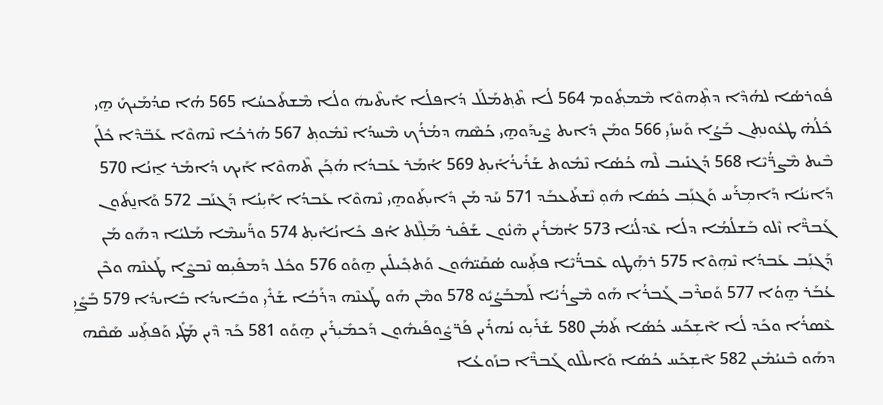ܦܽܘܪܣܳܐ ܠܗܳܕܶܐ ܕܬܼܶܗܘܶܐ ܡܶܡܬ݂ܽܘܡ 564 ܠܳܐ ܬܶܬ݂ܡܰܠܰܠ ܕܳܐܦܠܳܐ ܐܺܝܬܶܝܗܿ ܘܠܳܐ ܡܶܫܬܰܟܚܳܐ 565 ܗܳܐ ܩܕܳܡܰܝܟܺ ܗ̱ܝ ܟܽܠܳܗ̇ ܛܥܽܘܢܬ݂ܢ ܒܰܨܳܐ ܘܰܚܙܺܝܼ 566 ܘܡܰܢ ܕܺܐܝܬ ܨܶܝܕܰܘܗ̱ܝ ܟܳܣܶܗ ܕܡܳܪܳܟ ܡܶܚܕܳܐ ܢܶܡܽܘܬ݂ 567 ܗܳܪܟܳܐ ܢܶܗܘܶܐ ܥܰܒ̈ܕܶܐ ܟܽܠܰܢ ܒܶܝܬ ܡܶܨܪ̈ܳܝܶܐ 568 ܕܰܓܢܺܝܒ ܠܶܗ ܟܳܣܳܐ ܢܶܡܽܘܬ ܫܰܪܺܝܪܳܐܺܝܬ݂ 569 ܐܳܡܰܪ ܥܰܒܕܳܐ ܗܳܟ݂ܰܢ ܬܶܗܘܶܐ ܐܰܝܟ ܕܳܐܡܰܪ ܐ̱ܢܳܐ 570 ܕܰܐܝܿܢܳܐ ܕܰܐܡܼܪܰܚ ܘܰܓܢܼܰܒ ܟܳܣܳܐ ܗܽܘܼ ܢܶܫܬܰܥܒܰܕ 571 ܚܰܕ ܡܰܢ ܕܺܐܝܬ݂ܰܘܗ̱ܝ ܢܶܗܘܶܐ ܥܰܒܕܳܐ ܐܰܝܼܢܳܐ ܕܰܓܢܰܒ 572 ܘܰܐܢ̱ܬܽܘܢ ܓܰܒܪ̈ܶܐ ܙܶܠܘ ܒܰܫܠܳܡܳܐ ܕܠܳܐ ܥܶܕܠܳܝܳܐ 573 ܐܳܡܿܪܺܝܢ ܗܶܢܽܘܢ ܫܰܦܺܝܪ ܡܰܠܼܶܠܬ ܐܳܦ ܟܺܐܢܳܐܺܝܬ݂ 574 ܘܪ̈ܰܚܡܶܐ ܡܰܠܝܳܐ ܕܗܰܘ ܡܰܢ ܕܰܓܢܼܰܒ ܥܰܒܕܳܐ ܢܶܗܼܘܶܐ 575 ܪܗܼܰܛܘ ܥܶܒܪ̈ܳܝܶܐ ܦܬܼܰܚܘ ܣܳܩܰܝ̈ܗܽܘܢ ܘܰܬܟ݂ܺܝܠܺܝܢ ܗ̱ܘܰܘ 576 ܘܟܽܠ ܕܰܡܦܺܝܼܣ ܢܶܒܨܶܐ ܛܰܥܢܶܗ ܘܟܶܢ ܥܳܒܰܪ ܗ̱ܘܳܐ 577 ܘܰܩܪܶܒ ܓܰܒܪܳܐ ܗܰܘ ܡܶܨܪܳܝܳܐ ܠܰܡܒܰܨܳܝܽܘ 578 ܘܡܶܢ ܗܰܘ ܛܰܥܢܶܗ ܕܪܰܒܳܐ ܫܰܪܺܝܼ ܘܒܺܐܝܕܳܐ ܒܺܐܝܕܳܐ 579 ܒܰܨܺܝܼ ܥܶܣܪܳܐ ܘܟܰܕ ܠܳܐ ܐܶܫܼܟܰܚ ܟܳܣܳܐ ܬܰܡܳܢ 580 ܫܰܪܺܝܼܘ ܢܳܗܪܺܝܢ ܦܰܪ̈ܨܽܘܦܰܝܗܽܘܢ ܕܰܟܡܺܝܼܪܺܝܢ ܗ̱ܘܰܘ 581 ܟܰܕ ܕܶܝܢ ܡܰܛܺܝ ܘܰܦܬܼܰܚ ܣܰܩܶܗ ܕܗܰܘ ܒܶܢܝܳܡܺܝܢ 582 ܐܶܫܼܟܰܚ ܟܳܣܳܐ ܘܰܐܝܠܶܠܘ ܓܰܒܪ̈ܶܐ ܒܙܰܘܥܳܐ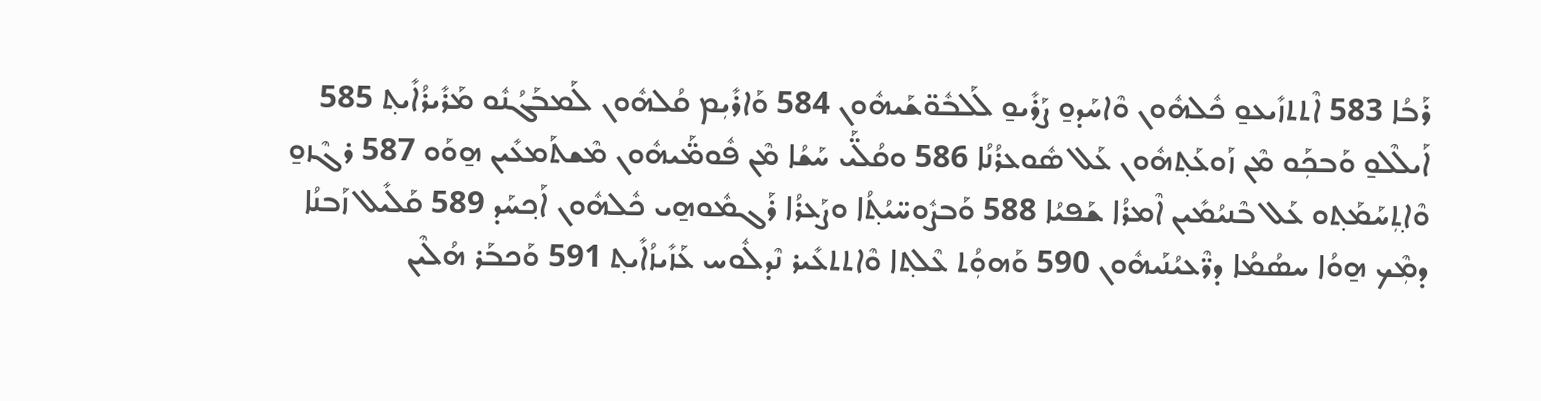ܪܰܒܳܐ 583 ܐܶܬܬܙܺܝܥܘ̱ ܟܽܠܗܽܘܢ ܘܶܐܚܰܕܘ̱ ܨܰܪܺܝܘ̱ ܠܰܠܒܽܘ̈ܫܰܝܗܽܘܢ 584 ܘܰܐܪܺܝܼܡ ܩܳܠܗܽܘܢ ܠܰܡܒܰܓܳܢܽܘ ܡܰܪܺܝܪܳܐܺܝܬ݂ 585 ܐܰܝܠܶܠܘ̱ ܘܰܒܟܼܰܘ ܡܶܢ ܙܰܘܥܰܬ݂ܗܽܘܢ ܥܰܠ ܣܽܘܥܪܳܢܳܐ 586 ܘܩܳܠ̈ܰܝ ܚܰܫܳܐ ܡܶܢ ܦܽܘܡ̈ܰܝܗܽܘܢ ܡܶܫܬܰܡܥܺܝܢ ܗ̱ܘܰܘ 587 ܪܓܶܙܘ̱ ܘܶܐܬܼ݂ܚܰܡܰܬ݂ܘ ܥܰܠ ܒܶܢܝܳܡܺܝܢ ܐܶܡܪܳܐ ܫܰܦܝܳܐ 588 ܘܰܒܨܽܘܚ̈ܝܳܬ݂ܳܐ ܘܨܰܥܪܳܐ ܪܰܓܡܽܘܗ̱ܝ ܟܽܠܗܽܘܢ ܐܰܟ݂ܚܰܕ 589 ܩܰܠܺܝܠ ܙܰܒܢܳܐ ܕܡܼܶܟ ܗ̱ܘܳܐ ܚܣܳܡܳܐ ܕܪ̈ܶܥܝܳܢܰܝܗܽܘܢ 590 ܘܰܗܘܼܳܬ ܥܶܠܬ݂ܐ ܘܶܐܬܬܥܺܝܪ ܢܶܕܠܽܘܚ ܥܰܙܺܝܙܳܐܺܝܬ݂ 591 ܘܰܟܒܰܪ ܗܳܠܶܝܢ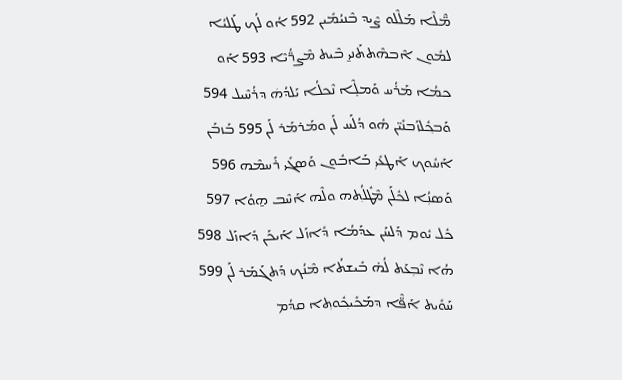ܡ̈ܶܠܶܐ ܡܰܠܶܠܘ ܨܶܝܕ ܒܶܢܝܳܡܺܝܢ 592 ܐܳܘ ܠܳܟ ܛܰܠܝܳܐ ܠܡܽܘܢ ܐܶܒܗܶܬܬܰܢܝ̱ ܒܶܝܬ ܡܶܨܪ̈ܳܝܶܐ 593 ܐܰܘ ܟܡܳܐ ܡܰܪܳܚ ܘܰܡܠܸܶܐ ܢܶܟܠܳܐ ܝܰܠܕܳܗܿ ܕܪܳܚܶܝܠ 594 ܘܰܒܟ݂ܽܠܙܰܒܢܺܝ̈ܢ ܗܽܘ ܕܳܠܰܚ ܠܰܢ ܘܡܰܪܡܰܪ ܠܰܢ 595 ܒܰܙܒܰܢ ܐܰܚܽܘܟ ܐܰܛܥܺܝܼ ܒܰܐܒܽܘܢ ܘܰܣܓܺܝ ܪܰܚܡܶܗ 596 ܘܰܣܢܼܳܐ ܠܟܽܠܰܢ ܡܶܛܽܠܳܬ݂ܗ ܘܠܶܗ ܐܰܚܶܒ ܗ̱ܘܳܐ 597 ܟܽܠ ܝܽܘܡ ܕܰܠܚܰܢ ܥܕܰܡܳܐ ܕܺܐܙܰܠ ܐܰܝܟܰܢ ܕܺܐܙܰܠ 598 ܗܳܐ ܢܶܒܼܥܰܬ ܠܳܗ̇ ܒܺܝܫܬܳܐ ܡܶܢܳܟ ܕܰܬܓܰܡܰܪ ܠܰܢ 599 ܚܰܘܺܝܬ ܐܰܦ̈ܶܐ ܕܡܰܟܺܝܟ݂ܽܘܬ݂ܐ ܩܕܳܡ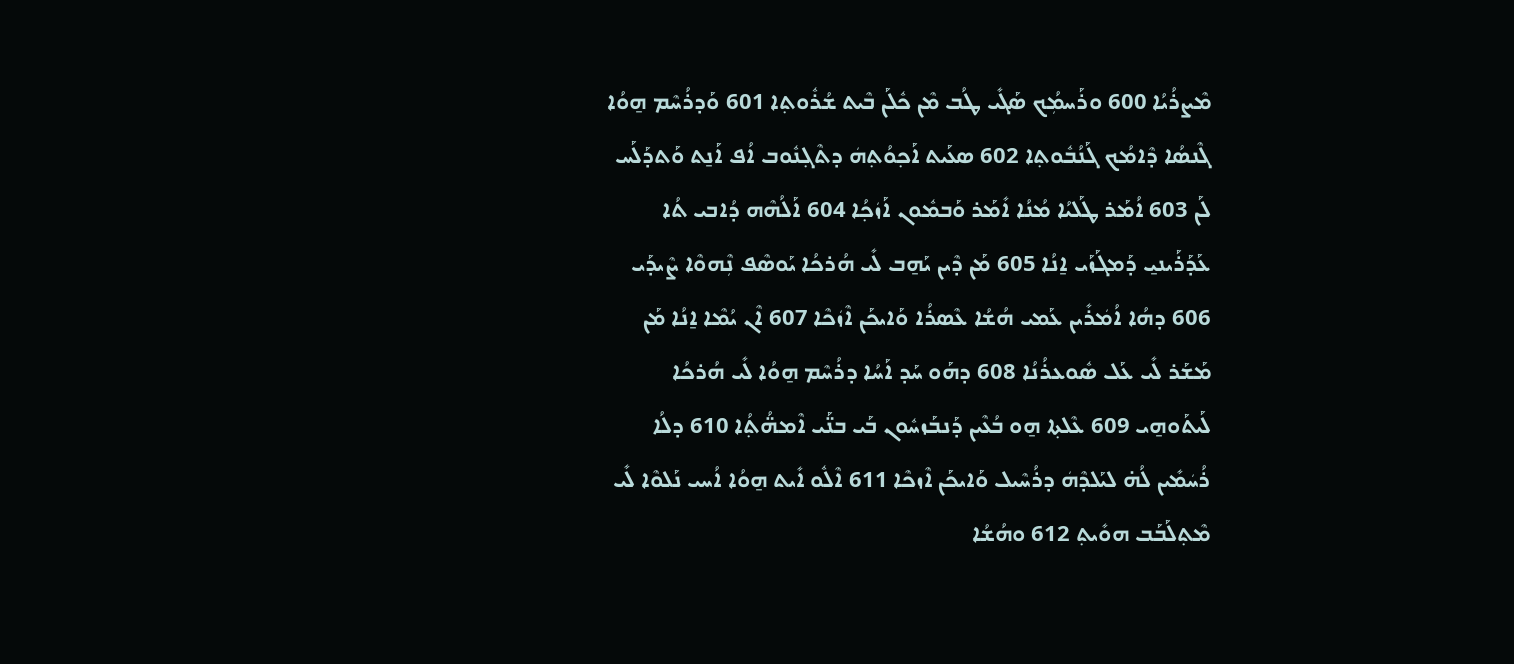ܡܶܨܪܳܝܳܐ 600 ܘܪܰܚܡܼܳܟ ܣܰܓܺܝ ܛܳܒ ܡܶܢ ܟܽܠܰܢ ܒܶܝܬ ܫܳܪܽܘܬ݂ܐ 601 ܘܰܕܪܳܚܶܡ ܗ̱ܘܳܐ ܓܶܢܣܳܐ ܕܶܐܡܳܟ ܓܰܢܳܒܽܘܬ݂ܐ 602 ܣܥܰܝܬ ܐܰܟ݂ܘܳܬ݂ܗܿ ܕܬܶܓ݂ܢܽܘܒ ܐܳܦ ܐܰܢ̱ܬ ܘܰܬܕܰܠܰܚ ܠܰܢ 603 ܐܳܡܰܪ ܛܰܠܝܳܐ ܡܳܢܳܐ ܐܺܡܰܪ ܘܰܒܡܽܘܢ ܐܰܙܿܟ݂ܳܐ 604 ܐܰܠܳܗܶܗ ܕܳܐܒܝ ܬܳܐ ܥܰܕܰܪܰܝܢܝ̱ ܕܰܡܓܰܙܰܝ ܐ̱ܢܳܐ 605 ܡܰܢ ܕܶܝܢ ܝܰܗ̱ܒ ܠܺܝ ܗܳܪܟܳܐ ܝܰܘܣܶܦ ܢܼܶܗܘܶܐ ܨܶܝܕܰܝ 606 ܕܗܳܐ ܐܳܡܿܪܺܝܢ ܥܰܡܝ ܗܳܫܳܐ ܥܶܣܪܳܐ ܘܰܐܝܟܰܢ ܐܶܙܿܟܶܐ 607 ܐܶܢ ܝܳܡܶܐ ܐ̱ܢܳܐ ܡܰܢ ܡܰܫܰܪ ܠܺܝ ܥܰܠ ܣܽܘܥܪܳܢܳܐ 608 ܕܗܰܘ ܚܰܕ ܐܰܚܳܐ ܕܪܳܚܶܡ ܗ̱ܘܳܐ ܠܺܝ ܗܳܪܟܳܐ ܠܰܝܬܰܘܗ̱ܝ 609 ܥܶܠܬ݂ܐ ܗ̱ܘ ܒܳܥܶܝܢ ܕܰܢܒܰܙܚܽܘܢ ܒܰܝ ܒܢ̈ܰܝ ܐܶܡܗ̈ܳܬ݂ܳܐ 610 ܕܠܳܐ ܪܳܚܿܡܺܝܢ ܠܳܗ̇ ܠܝܰܠܕܶܗܿ ܕܪܳܚܶܝܠ ܘܰܐܝܟܰܢ ܐܶܙܟܶܐ 611 ܐܶܠܽܘ ܐܺܝܬ ܗ̱ܘܳܐ ܐܳܚܝ ܢܰܠܘܶܐ ܠܺܝ ܡܶܬ݂ܠܰܒܰܒ ܗܘܺܝܬ݂ 612 ܘܗܳܫܳܐ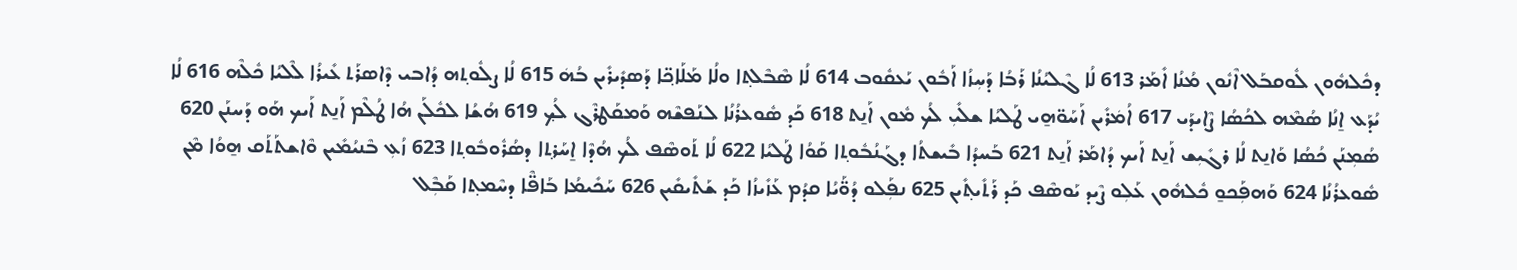ܕܟܽܠܗܽܘܢ ܠܽܘܩܒܰܠ ܐܶܢܽܘܢ ܡܳܢܳܐ ܐܺܡܰܪ 613 ܠܳܐ ܓܶܠܝܳܢܳܐ ܪܰܒܳܐ ܕܰܚܼܙܳܐ ܐܰܒܽܘܢ ܝܰܥܩܽܘܒ 614 ܠܳܐ ܣܶܒܶܠܬ݂ܐ ܘܠܳܐ ܡܰܠܰܐܟ݂̈ܐ ܕܰܣܕܺܝܪܺܝܢ ܒܳܗܿ 615 ܠܳܐ ܨܠܽܘܬ݂ܗ ܕܳܐܒܝ ܕܶܐܣܪܰܬ ܥܺܝܪܳܐ ܠܶܠܝܳܐ ܟܽܠܶܗ 616 ܠܳܐ ܝܳܕܰܥ ܐ̱ܢܳܐ ܣܳܡܶܗ ܠܟܳܣܳܐ ܨܶܐܝܕܰܝ 617 ܐܳܡܿܪܺܝܢ ܐܰܚܰܘ̈ܗ̱ܝ ܛܰܠܝܳܐ ܫܠܺܝܼ ܠܳܟ ܡܽܘܢ ܐܰܢ̱ܬ 618 ܟܰܕ ܣܽܘܥܪܳܢܳܐ ܠܢܰܦܫܶܗ ܘܰܡܩܰܛܪܶܓ ܠܳܟ݂ 619 ܗܳܫܳܐ ܠܟܽܠܰܢ ܗܳܐ ܛܳܠܶܡ ܐܰܢ̱ܬ ܐܰܝܟ ܗܰܘ ܕܰܚܢܰܢ 620 ܣܳܡܼܢܰܢ ܟܳܣܳܐ ܘܰܐܢ̱ܬ ܠܳܐ ܪܓܺܝܼܫ ܐܰܢ̱ܬ ܐܰܝܟ ܕܳܐܡܰܪ ܐܰܢ̱ܬ 621 ܒܰܚܕܳܐ ܒܺܝܫܬܳܐ ܕܓܰܢܳܒܽܘܬ݂ܐ ܩܰܘܳܐ ܛܰܠܝܳܐ 622 ܠܳܐ ܬܰܘܣܶܦ ܠܳܟ ܗܳܕܶܐ ܐ̱ܚܰܪܬ݂ܐ ܕܣܳܪܽܘܒܽܘܬ݂ܐ 623 ܙܳܥܼ ܒܶܢܝܳܡܺܝܢ ܘܶܐܫܬܰܬܰܩ ܗ̱ܘܳܐ ܡܶܢ ܣܽܘܥܪܳܢܳܐ 624 ܘܰܗܦܼܰܟܘ̱ ܟܽܠܗܽܘܢ ܥܰܠܼܘ ܨܶܝܕ ܝܰܘܣܶܦ ܟܰܕ ܪܰܬܺܝܬ݂ܺܝܢ 625 ܢܦܼܰܠܘ ܕܳܘ̈ܰܝܳܐ ܩܕܳܡ ܥܰܙܺܝܙܳܐ ܟܰܕ ܫܰܬܺܝܩܺܝܢ 626 ܚܰܟܺܝܡܳܐ ܒܰܐܦ̈ܶܐ ܕܚܶܡܬ݂ܐ ܩܰܒܼܶܠ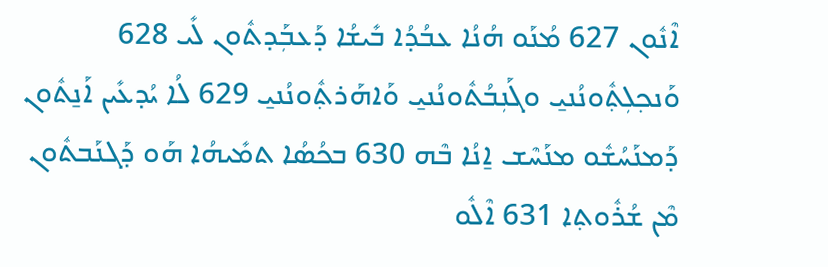ܐܶܢܽܘܢ 627 ܡܳܢܰܘ ܗܳܢܳܐ ܥܒܳܕܳܐ ܒܺܝܫܳܐ ܕܰܥܒܼܰܕܬܽܘܢ ܠܺܝ 628 ܘܰܢܟ݂ܠܼܬ݂ܽܘܢܳܢܝ̱ ܘܓܰܢܼܒܳܬܽܘܢܳܢܝ̱ ܘܰܐܗܰܪܬ݂ܽܘܢܳܢܝ̱ 629 ܠܳܐ ܝܳܕܥܺܝܢ ܐܰܢ̱ܬܽܘܢ ܕܰܡܢܰܚܳܫܽܘ ܡܢܰܚܶܫ ܐ̱ܢܳܐ ܒܶܗ 630 ܒܟܳܣܳܐ ܬܡܺܝܗܳܐ ܗܰܘ ܕܰܓܢܰܒܬܽܘܢ ܡܶܢ ܫܳܪܽܘܬ݂ܐ 631 ܐܶܠܽܘ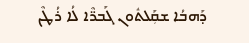ܕܰܗܒܳܐ ܫܩܼܰܠܬܽܘܢ ܓܰܒܪ̈ܶܐ ܠܳܐ ܪܳܛܶܢ